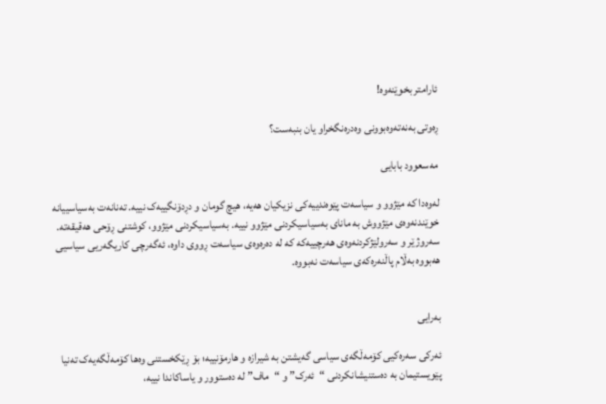ئارامتر بخوێنەوە!

ڕەوتی بەنەتەوەبوونی وەدرەنگخراو یان بنبەست؟

مەسعوود بابایی

لەوەدا کە مێژوو و سیاسەت پێوەندییەکی نزیکیان هەیە، هیچ گومان و دڕدۆنگییەک نییە. تەنانەت بەسیاسییانە خوێندنەوەی مێژووش بە مانای بەسیاسیکردنی مێژوو نییە. بەسیاسیکردنی مێژوو، کوشتنی ڕۆحی هەقیقەتە. سەروژێر و سەرولێژکردنەوەی هەرچییەکە کە لە دەرەوەی سیاسەت ڕووی داوە، ئەگەرچی کاریگەریی سیاسیی هەبووە بەڵام پاڵنەرەکەی سیاسەت نەبووە.


بەرایی

ئەرکی سەرەکیی کۆمەڵگەی سیاسی گەیشتن بە شیرازە و هارمۆنییە؛ بۆ ڕێکخستنی وەها کۆمەڵگەیەک تەنیا پێویستیمان بە دەستنیشانکردنی “ئەرک” و “ماف” لە دەستوور و یاساکاندا نییە،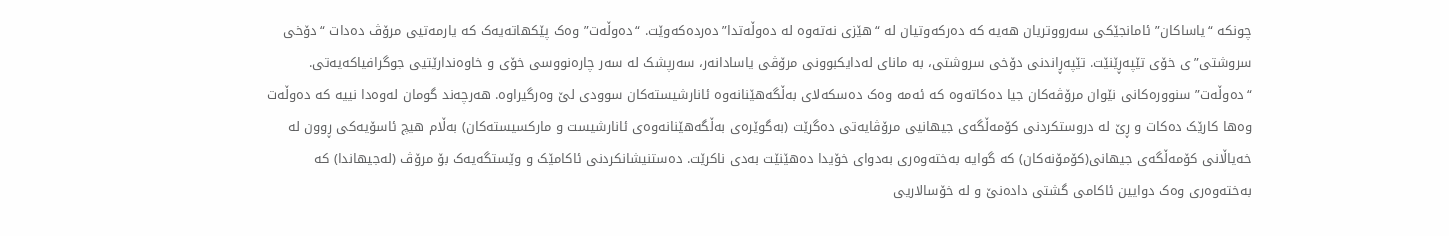چونکە “یاساکان” ئامانجێکی سەرووتریان هەیە کە دەرکەوتیان لە “هێزی نەتەوە لە دەوڵەتدا”دەردەکەوێت. “دەوڵەت” وەک پێکهاتەیەک کە یارمەتیی مرۆڤ دەدات “دۆخی سروشتی”ی خۆی تێپەڕێنێت. تێپەڕاندنی دۆخی سروشتی، بە مانای لەدایکبوونی مرۆڤی یاسادانەر، سەرپشک لە سەر چارەنووسی خۆی و خاوەندارێتیی جوگرافیاکەیەتی. “دەوڵەت” سنوورەکانی نێوان مرۆڤەکان جیا دەکاتەوە کە ئەمە وەک دەسکەلای بەڵگەهێنانەوە ئانارشیستەکان سوودی لێ وەرگیراوە. هەرچەند گومان لەوەدا نییە کە دەوڵەت وەها کارێک دەکات و ڕێ‌ لە دروستکردنی کۆمەڵگەی جیهانیی مرۆڤایەتی دەگرێت (بەگوێرەی بەڵگەهێنانەوەی ئانارشیست و مارکسیستەکان) بەڵام هیچ ئاسۆیەکی ڕوون لە خەیاڵانی کۆمەڵگەی جیهانی(کۆمۆنەکان) کە گوایە بەختەوەری بەدوای خۆیدا دەهێنێت بەدی ناکرێت. دەستنیشانکردنی ئاکامێک و وێستگەیەک بۆ مرۆڤ (لەجیهاندا) کە بەختەوەری وەک دوایین ئاکامی گشتی دادەنێ‌ و لە خۆسالاریی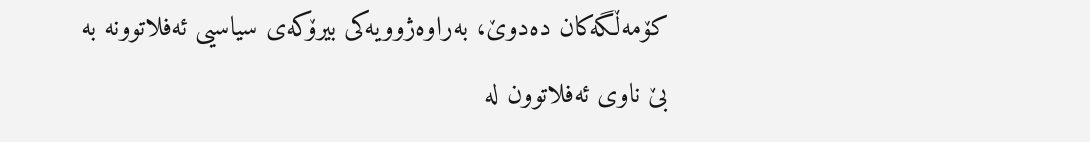کۆمەڵگەکان دەدوێ‌، بەراوەژوویەکی بیرۆکەی سیاسیی ئەفلاتوونە بە بێ‌ ناوی ئەفلاتوون لە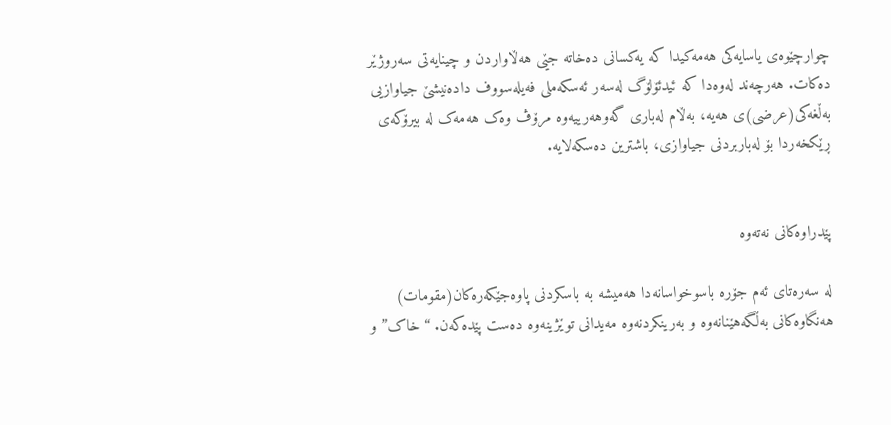چوارچێوەی یاسایەکی هەمەکیدا کە یەکسانی دەخاتە جێی هەڵاواردن و چینایەتی سەروژێر دەکات. هەرچەند لەوەدا کە ئیدئۆلۆگ لەسەر ئەسکەملی فەیلەسووف دادەنیشێ‌ جیاوازیی بەڵغەکی(عرضی)ی هەیە، بەڵام لەباری گەوهەرییەوە مرۆڤ وەک هەمەک لە بیرۆکەی ڕێکخەردا بۆ لەباربردنی جیاوازی، باشترین دەسکەلایە.


پێدراوەکانی نەتەوە

لە سەرەتای ئەم جۆرە باسوخواسانەدا هەمیشە بە باسکردنی پاوەجێکەرەکان(مقومات) هەنگاوەکانی بەڵگەهێنانەوە و بەرینکردنەوە مەیدانی توێژینەوە دەست پێدەکەن. “خاک” و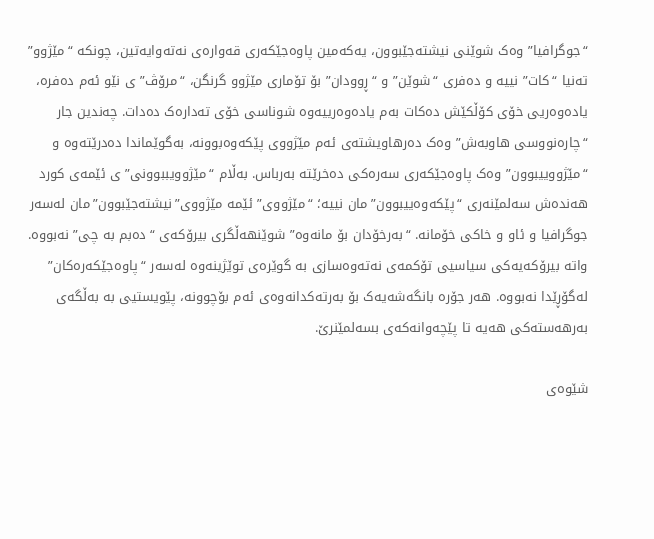“جوگرافیا” وەک شوێنی نیشتەجێبوون، یەکەمین پاوەجێکەری قەوارەی نەتەوایەتین، چونکە “مێژوو” تەنیا “کات” نییە و دەفری “شوێن” و “ڕوودان” بۆ تۆماری مێژوو گرنگن، “مرۆڤ”ی نێو ئەم دەفرە، یادەوەریی خۆی کۆڵکێش دەکات بەم یادەوەرییەوە شوناسی خۆی تەدارەک دەدات. چەندین جار “چارەنووسی هاوبەش” وەک دەرهاویشتەی ئەم مێژووی پێکەوەبوونە، بەگوێماندا دەدرێتەوە و “مێژووییبوون” وەک پاوەجێکەری سەرەکی دەخرێتە بەرباس. بەڵام “مێژوویببوونی”ی ئێمەی کورد هەندەش سەلمێنەری “پێکەوەییبوون”مان نییە؛ “مێژووی” ئێمە مێژووی”نیشتەجێبوون”مان لەسەر جوگرافیا و ئاو و خاکی خۆمانە. “بەرخۆدان بۆ مانەوە” شوێنهەڵگری بیرۆکەی “دەبم بە چی” نەبووە. واتە بیرۆکەیەکی سیاسیی تۆکمەی نەتەوەسازی بە گوێرەی توێژینەوە لەسەر “پاوەجێکەرەکان” لەگۆڕێدا نەبووە. هەر جۆرە بانگەشەیەک بۆ بەرتەکدانەوەی ئەم بۆچوونە، پێویستیی بە بەڵگەی بەرهەستەکی هەیە تا پێچەوانەکەی بسەلمێنرێ‌.

شێوەی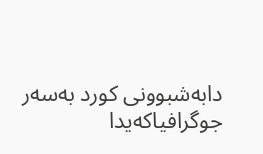دابەشبوونی کورد بەسەر جوگرافیاکەیدا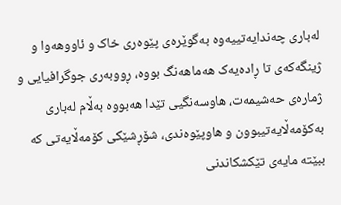لەباری چەندایەتییەوە بەگوێرەی پێوەری خاک و ئاووهەوا و ژینگەکەی تا ڕادەیەک هەماهەنگ بووە، ڕووبەری جوگرافیایی و ژمارەی حەشیمەت، هاوسەنگیی تێدا هەبووە بەڵام لەباری بەکۆمەڵایەتیبوون و هاوپێوەندی، شۆڕشێکی کۆمەڵایەتی کە ببێتە مایەی تێکشکاندنی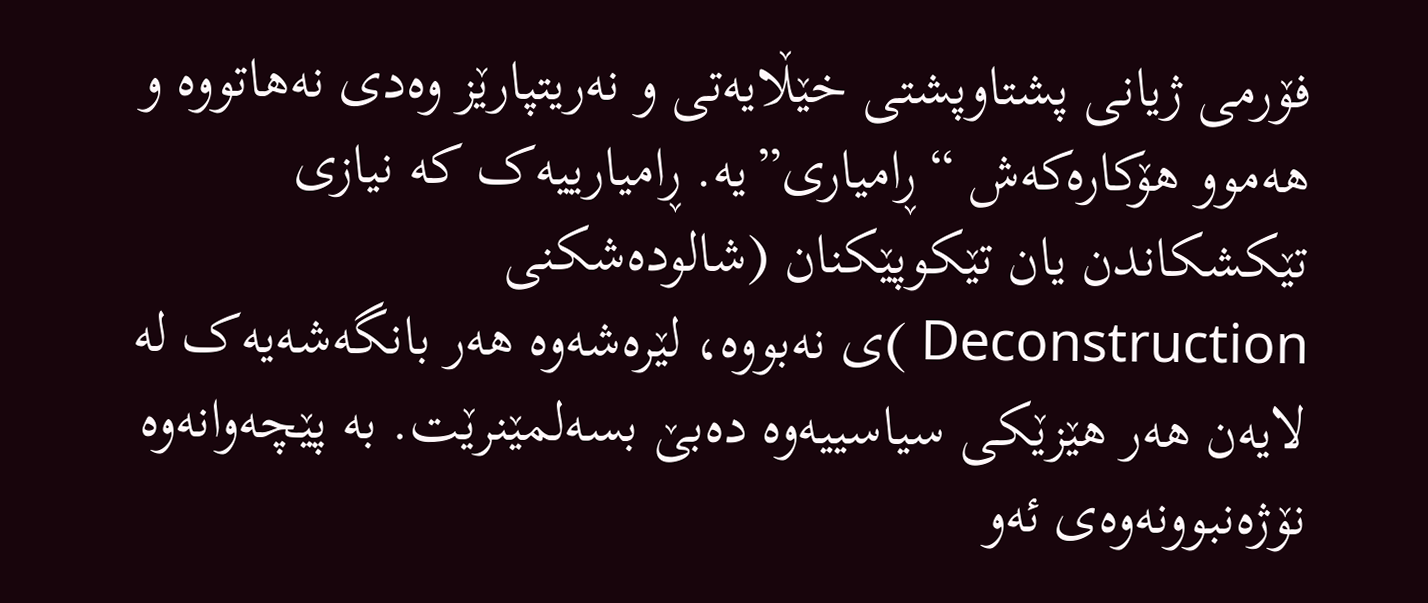فۆرمی ژیانی پشتاوپشتی خێڵایەتی و نەریتپارێز وەدی نەهاتووە و هەموو هۆکارەکەش “ڕامیاری”یە. ڕامیارییەک کە نیازی تێکشکاندن یان تێکوپێکنان (شالودەشکنی Deconstruction )ی نەبووە، لێرەشەوە هەر بانگەشەیەک لە لایەن هەر هێزێکی سیاسییەوە دەبێ‌ بسەلمێنرێت. بە پێچەوانەوە نۆژەنبوونەوەی ئەو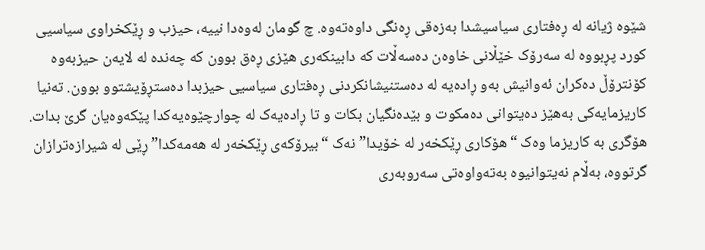شێوە ژیانە لە ڕەفتاری سیاسیشدا بەزەقی ڕەنگی داوەتەوە. چ گومان لەوەدا نییە، حیزب و ڕێکخراوی سیاسیی کورد پڕبووە لە سەرۆک خێڵانی خاوەن دەسەڵات کە دابینکەری هێزی ڕەق بوون کە چەندە لە لایەن حیزبەوە کۆنترۆڵ دەکران ئەوانیش بەو ڕادەیە لە دەستنیشانکردنی ڕەفتاری سیاسیی حیزبدا دەستڕۆیشتوو بوون. تەنیا کاریزمایەکی بەهێز دەیتوانی دەمکوت و بێدەنگیان بکات و تا ڕادەیەک لە چوارچێوەیەکدا پێکەوەیان گرێ‌ بدات. هۆگری بە کاریزما وەک “هۆکاری ڕێکخەر لە خۆیدا” نەک “بیرۆکەی ڕێکخەر لە هەمەکدا” ڕێی لە شیرازەترازان گرتووە، بەڵام نەیتوانیوە بەتەواوەتی سەروبەری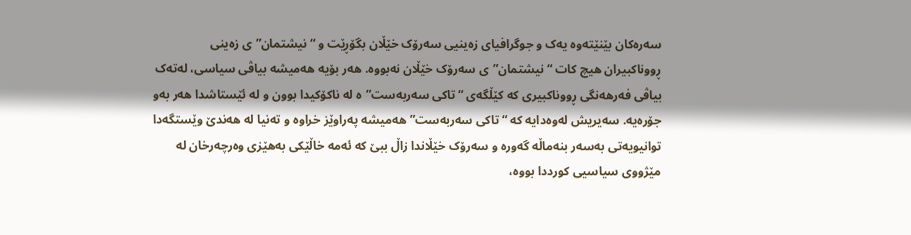سەرەکان بێنێتەوە یەک و جوگرافیای زەینیی سەرۆک خێڵان بگۆڕێت و “نیشتمان”ی زەینی ڕووناکبیران هیچ کات “نیشتمان”ی سەرۆک خێڵان نەبووە. هەر بۆیە هەمیشە بیاڤی سیاسی، لەتەک بیاڤی فەرهەنگی ڕووناکبیری کە کێڵگەی “تاکی سەربەست”ە لە ناکۆکیدا بوون و لە ئێستاشدا هەر بەو جۆرەیە. سەیریش لەوەدایە کە “تاکی سەربەست” هەمیشە پەراوێز خراوە و تەنیا لە هەندێ‌ وێستگەدا توانیویەتی بەسەر بنەماڵە گەورە و سەرۆک خێڵاندا زاڵ ببێ‌ کە ئەمە خاڵێکی بەهێزی وەرچەرخان لە مێژووی سیاسیی کورددا بووە،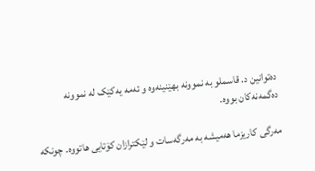دەتوانین د. قاسملو بە نموونە بهێنینەوە و ئەمە یەکێک لە نموونە دەگمەنەکان بووە.

مەرگی کاریزما هەمیشە بە مەرگەسات و لێکترازان کۆتایی هاتووە. چونکە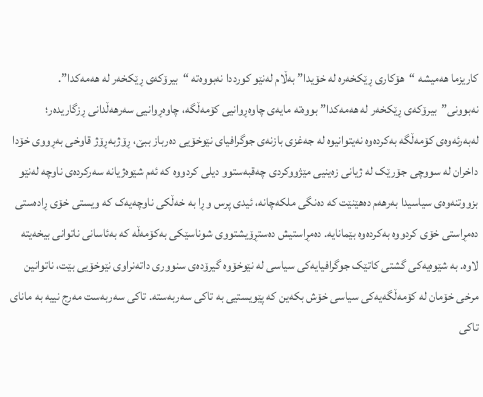کاریزما هەمیشە “هۆکاری ڕێکخەرە لە خۆیدا” بەڵام لەنێو کورددا نەبووەتە “بیرۆکەی ڕێکخەر لە هەمەکدا”. نەبوونی”بیرۆکەی ڕێکخەر لە هەمەکدا” بووەتە مایەی چاوەڕوانیی کۆمەڵگە، چاوەڕوانیی سەرهەڵدانی ڕزگاریدەر؛ لەبەرئەوەی کۆمەڵگە بەکردەوە نەیتوانیوە لە جەغزی بازنەی جوگرافیای نێوخۆیی دەرباز ببێ‌، ڕۆژبەڕۆژ قاوخی بەڕووی خۆدا داخران لە سووچی جۆرێک لە ژیانی زەینیی مێژووکردی چەقبەستوو دیلی کردووە کە ئەم شێوەژیانە سەرکردەی ناوچە لەنێو بزووتنەوەی سیاسیدا بەرهەم دەهێنێت کە دەنگی ملکەچانە، ئیدی پرس و ڕا بە خەڵکی ناوچەیەک کە ویستی خۆی ڕادەستی دەمڕاستی خۆی کردووە بەکردەوە بێمانایە. دەمڕاستیش دەستڕۆیشتووی شوناسێکی بەکۆمەڵە کە بەئاسانی ناتوانی بیخەیتە لاوە. بە شێوەیەکی گشتی کاتێک جوگرافیایەکی سیاسی لە نێوخۆوە گیرۆدەی سنووری داتەنراوی نێوخۆیی بێت، ناتوانین مرخی خۆمان لە کۆمەڵگەیەکی سیاسی خۆش بکەین کە پێویستیی بە تاکی سەربەستە. تاکی سەربەست مەرج نییە بە مانای تاکی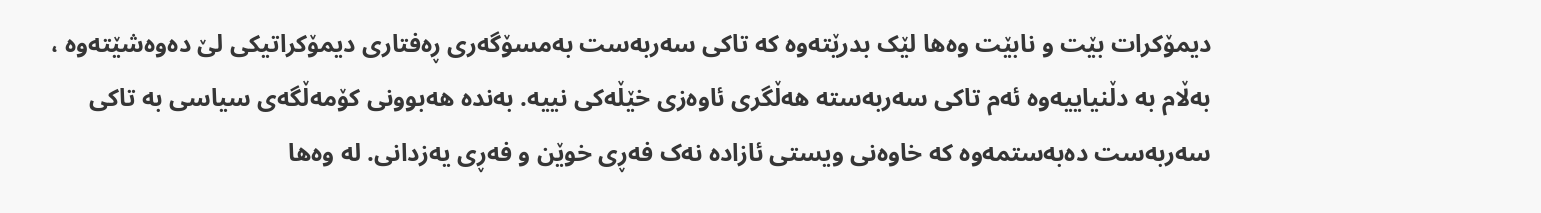دیمۆکرات بێت و نابێت وەها لێک بدرێتەوە کە تاکی سەربەست بەمسۆگەری ڕەفتاری دیمۆکراتیکی لێ دەوەشێتەوە ، بەڵام بە دڵنیاییەوە ئەم تاکی سەربەستە هەڵگری ئاوەزی خێڵەکی نییە. بەندە هەبوونی کۆمەڵگەی سیاسی بە تاکی سەربەست دەبەستمەوە کە خاوەنی ویستی ئازادە نەک فەڕی خوێن و فەڕی یەزدانی. لە وەها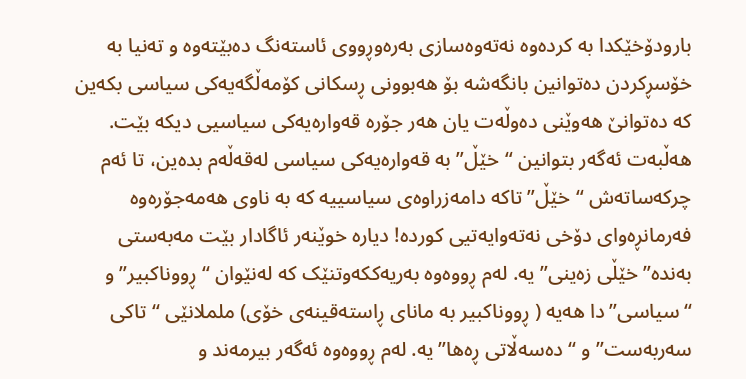بارودۆخێکدا بە کردەوە نەتەوەسازی بەرەوڕووی ئاستەنگ دەبێتەوە و تەنیا بە خۆسڕکردن دەتوانین بانگەشە بۆ هەبوونی ڕسکانی کۆمەڵگەیەکی سیاسی بکەین کە دەتوانێ‌ هەوێنی دەوڵەت یان هەر جۆرە قەوارەیەکی سیاسیی دیکە بێت. هەڵبەت ئەگەر بتوانین “خێڵ” بە قەوارەیەکی سیاسی لەقەڵەم بدەین، تا ئەم چرکەساتەش “خێڵ” تاکە دامەزراوەی سیاسییە کە بە ناوی هەمەجۆرەوە فەرمانڕەوای دۆخی نەتەوایەتیی کوردە! دیارە خوێنەر ئاگادار بێت مەبەستی بەندە”خێڵی زەینی”یە. لەم ڕووەوە بەریەککەوتنێک کە لەنێوان “ڕووناکبیر” و “سیاسی”دا هەیە ( ڕووناکبیر بە مانای ڕاستەقینەی خۆی) ململانێی “تاکی سەربەست” و “دەسەڵاتی ڕەها”یە. لەم ڕووەوە ئەگەر بیرمەند و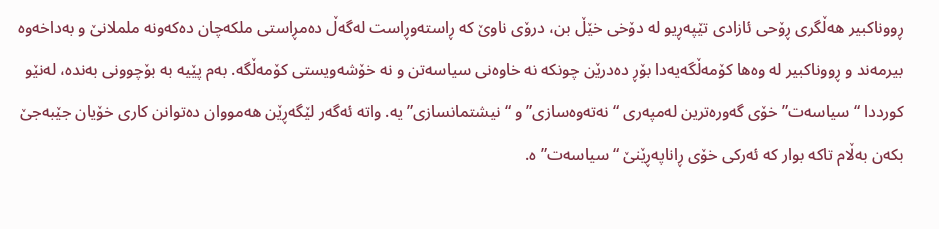ڕووناکبیر هەڵگری ڕۆحی ئازادی تێپەڕیو لە دۆخی خێڵ بن، درۆی ناوێ‌ کە ڕاستەوڕاست لەگەڵ دەمڕاستی ملکەچان دەکەونە ململانێ‌ و بەداخەوە بیرمەند و ڕووناکبیر لە وەها کۆمەڵگەیەدا بۆڕ دەدرێن چونکە نە خاوەنی سیاسەتن و نە خۆشەویستی کۆمەڵگە. بەم پێیە بە بۆچوونی بەندە، لەنێو کورددا “سیاسەت” خۆی گەورەترین لەمپەری “نەتەوەسازی” و “نیشتمانسازی”یە. واتە ئەگەر لێگەڕێن هەمووان دەتوانن کاری خۆیان جێبەجێ بکەن بەڵام تاکە بوار کە ئەرکی خۆی ڕاناپەڕێنێ‌ “سیاسەت”ە.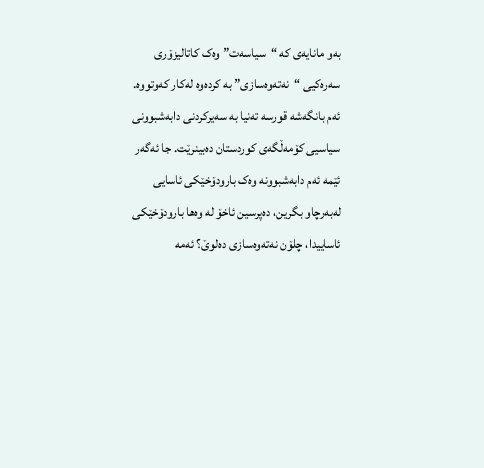بەو مانایەی کە “سیاسەت” وەک کاتالیزۆری سەرەکیی “نەتەوەسازی” بە کردەوە لەکار کەوتووە. ئەم بانگەشە قورسە تەنیا بە سەیرکردنی دابەشبوونی سیاسیی کۆمەڵگەی کوردستان دەبینرێت. جا ئەگەر ئێمە ئەم دابەشبوونە وەک بارودۆخێکی ئاسایی لەبەرچاو بگرین، دەپرسین ئاخۆ لە وەها بارودۆخێکی ئاساییدا، چلۆن نەتەوەسازی دەلوێ‌؟ ئەمە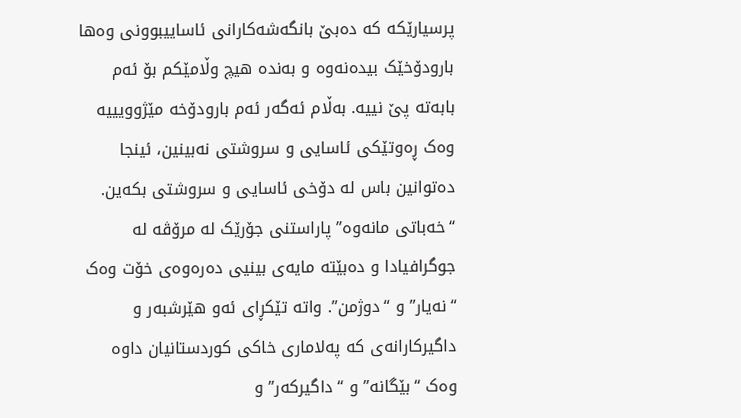پرسیارێکە کە دەبێ‌ بانگەشەکارانی ئاساییبوونی وەها بارودۆخێک بیدەنەوە و بەندە هیچ وڵامێکم بۆ ئەم بابەتە پێ‌ نییە. بەڵام ئەگەر ئەم بارودۆخە مێژوویییە وەک ڕەوتێکی ئاسایی و سروشتی نەبینین، ئینجا دەتوانین باس لە دۆخی ئاسایی و سروشتی بکەین. “خەباتی مانەوە” پاراستنی جۆرێک لە مرۆڤە لە جوگرافیادا و دەبێتە مایەی بینیی دەرەوەی خۆت وەک “نەیار” و “دوژمن”. واتە تێکڕای ئەو هێرشبەر و داگیرکارانەی کە پەلاماری خاکی کوردستانیان داوە وەک “بێگانە” و “داگیرکەر” و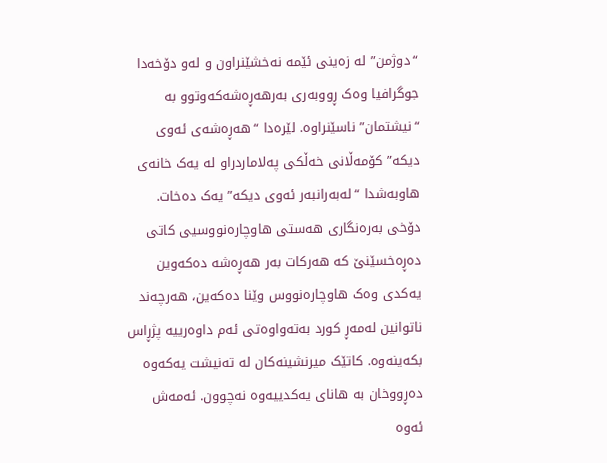“دوژمن” لە زەینی ئێمە نەخشێنراون و لەو دۆخەدا جوگرافیا وەک ڕووبەری بەرهەڕەشەکەوتوو بە “نیشتمان” ناسێنراوە. لێرەدا “هەڕەشەی ئەوی دیکە” کۆمەڵانی خەڵکی پەلاماردراو لە یەک خانەی هاوبەشدا “لەبەرانبەر ئەوی دیکە” یەک دەخات. دۆخی بەرەنگاری هەستی هاوچارەنووسیی کاتی دەڕەخسێنێ‌ کە هەرکات بەر هەڕەشە دەکەوین یەکدی وەک هاوچارەنووس وێنا دەکەین، هەرچەند ناتوانین لەمەڕ کورد بەتەواوەتی ئەم داوەرییە پژڕاس بکەینەوە. کاتێک میرنشینەکان لە تەنیشت یەکەوە دەڕووخان بە هانای یەکدییەوە نەچوون. ئەمەش ئەوە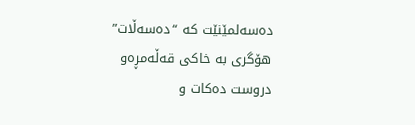دەسەلمێنێت کە “دەسەڵات” هۆگری بە خاکی قەڵەمڕەو دروست دەکات و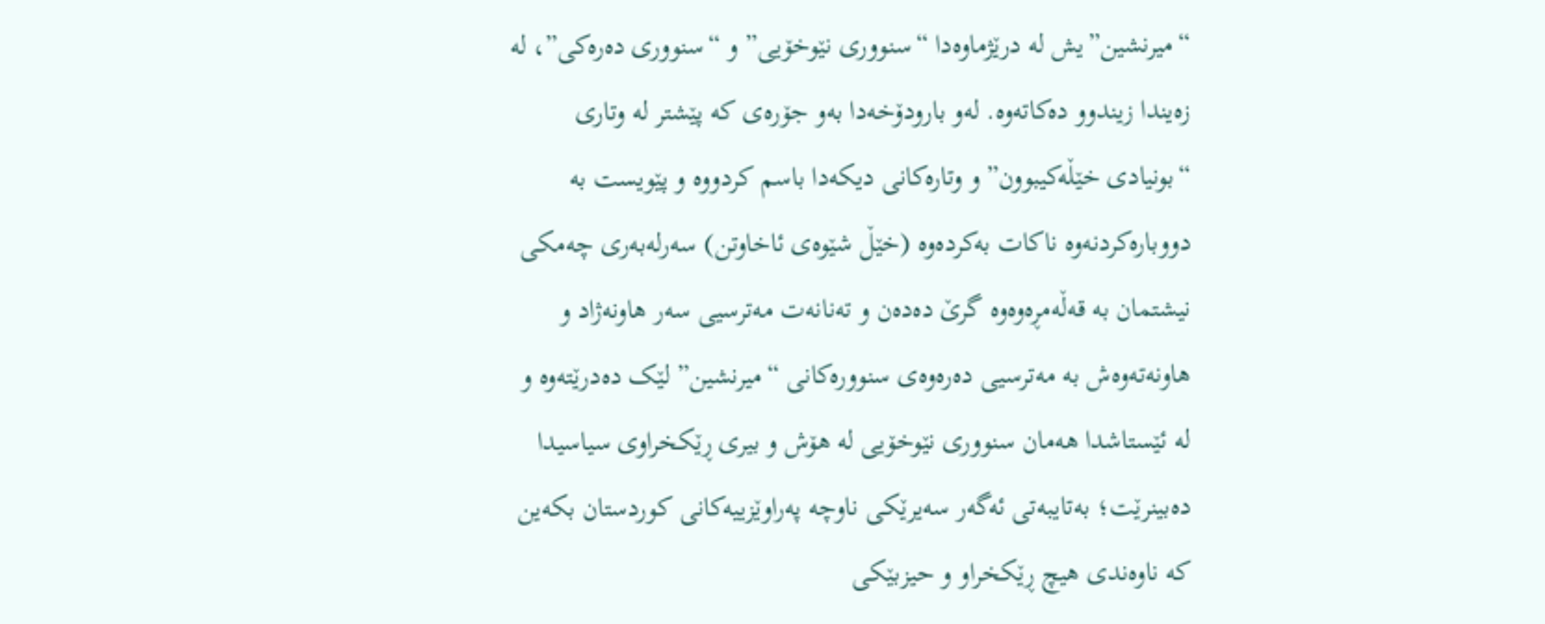“میرنشین”یش لە درێژماوەدا “سنووری نێوخۆیی” و “سنووری دەرەکی”، لە زەیندا زیندوو دەکاتەوە. لەو بارودۆخەدا بەو جۆرەی کە پێشتر لە وتاری “بونیادی خێڵەکیبوون” و وتارەکانی دیکەدا باسم کردووە و پێویست بە دووبارەکردنەوە ناکات بەکردەوە (خێڵ شێوەی ئاخاوتن) سەرلەبەری چەمکی نیشتمان بە قەڵەمڕەوەوە گرێ‌ دەدەن و تەنانەت مەترسیی سەر هاونەژاد و هاونەتەوەش بە مەترسیی دەرەوەی سنوورەکانی “میرنشین” لێک دەدرێتەوە و لە ئێستاشدا هەمان سنووری نێوخۆیی لە هۆش و بیری ڕێکخراوی سیاسیدا دەبینرێت؛ بەتایبەتی ئەگەر سەیرێکی ناوچە پەراوێزییەکانی کوردستان بکەین کە ناوەندی هیچ ڕێکخراو و حیزبێکی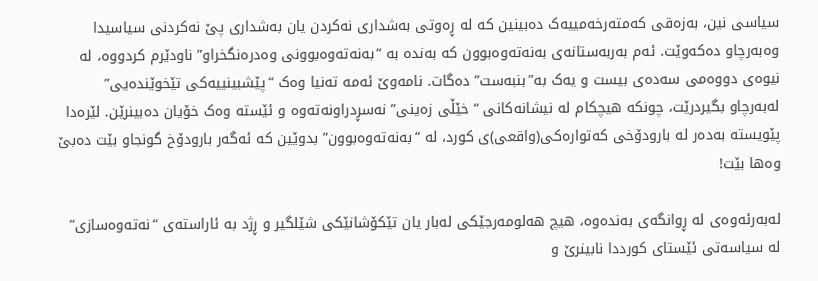سیاسی نین، بەزەقی کەمتەرخەمییەک دەبینین کە لە ڕەوتی بەشداری نەکردن یان بەشداری پێ نەکردنی سیاسیدا وەبەرچاو دەکەوێت. ئەم بەربەستانەی بەنەتەوەبوون کە بەندە بە “بەنەتەوەبوونی وەدرەنگخراو” ناودێرم کردووە، لە نیوەی دووەمی سەدەی بیست و یەک بە”بنبەست” دەگات. نامەوێ‌ ئەمە تەنیا وەک “پێشبینییەکی تێخوێندەیی” لەبەرچاو بگیردرێت، چونکە هیچکام لە نیشانەکانی “خێڵی زەینی” نەسڕدراونەتەوە و ئێستە وەک خۆیان دەبینرێن. لێرەدا پێویستە بەدەر لە بارودۆخی کەتوارەکی(واقعی)ی کورد، لە “بەنەتەوەبوون” بدوێین کە ئەگەر بارودۆخ گونجاو بێت دەبێ‌ وەها بێت!

لەبەرئەوەی لە ڕوانگەی بەندەوە، هیچ هەلومەرجێکی لەبار یان تێکۆشانێکی شێلگیر و ڕژد بە ئاراستەی “نەتەوەسازی” لە سیاسەتی ئێستای کورددا نابینرێ و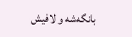بانگەشە و لافیش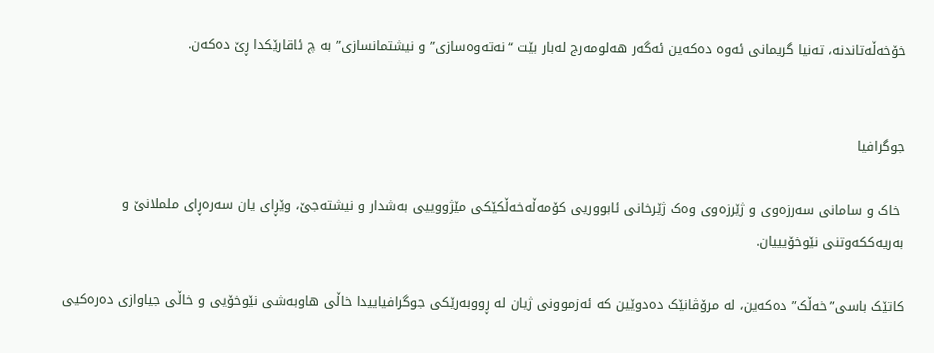خۆخەڵەتاندنە، تەنیا گریمانی ئەوە دەکەین ئەگەر هەلومەرج لەبار بێت “نەتەوەسازی” و نیشتمانسازی” بە چ ئاقارێکدا ڕێ‌ دەکەن.


جوگرافیا

 خاک و سامانی سەرزەوی و ژێرزەوی وەک ژێرخانی ئابووریی کۆمەڵەخەڵکێکی مێژووییی بەشدار و نیشتەجێ‌، وێڕای یان سەرەڕای ململانێ‌ و بەریەککەوتنی نێوخۆیییان.

کاتێک باسی”خەڵک” دەکەین، لە مرۆڤانێک دەدوێین کە ئەزموونی ژیان لە ڕووبەرێکی جوگرافیاییدا خاڵی هاوبەشی نێوخۆیی و خاڵی جیاوازی دەرەکیی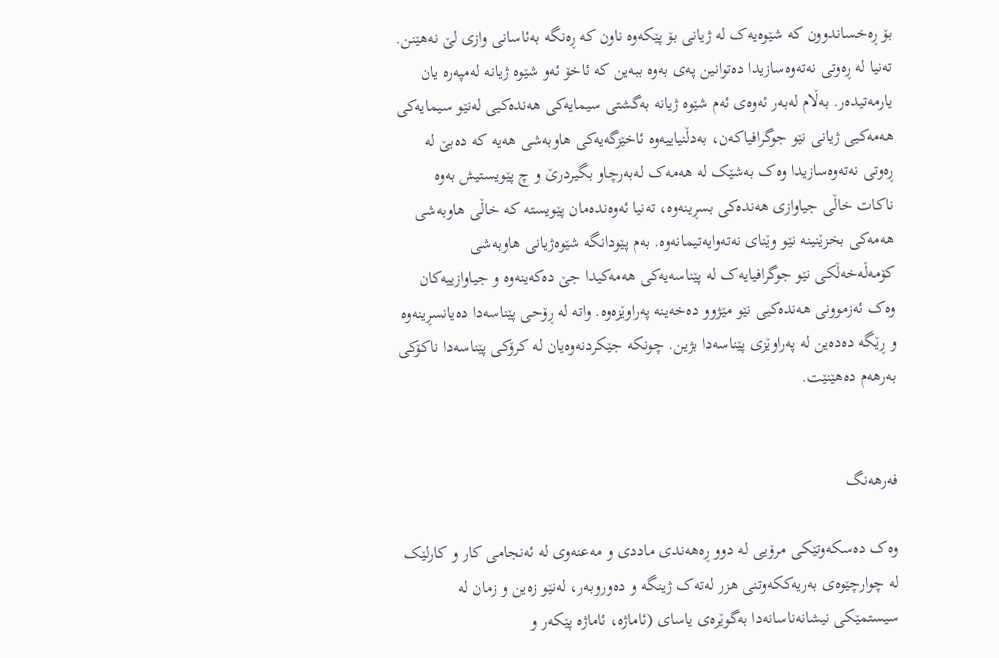بۆ ڕەخساندوون کە شێوەیەک لە ژیانی بۆ پێکەوە ناون کە ڕەنگە بەئاسانی وازی لێ‌ نەهێنن. تەنیا لە ڕەوتی نەتەوەسازیدا دەتوانین پەی بەوە ببەین کە ئاخۆ ئەو شێوە ژیانە لەمپەرە یان یارمەتیدەر. بەڵام لەبەر ئەوەی ئەم شێوە ژیانە بەگشتی سیمایەکی هەندەکیی لەنێو سیمایەکی هەمەکیی ژیانی نێو جوگرافیاکەن، بەدڵنیاییەوە ئاخێزگەیەکی هاوبەشی هەیە کە دەبێ‌ لە ڕەوتی نەتەوەسازیدا وەک بەشێک لە هەمەک لەبەرچاو بگیردرێ‌ و چ پێویستیش بەوە ناکات خاڵی جیاوازی هەندەکی بسڕینەوە، تەنیا ئەوەندەمان پێویستە کە خاڵی هاوبەشی هەمەکی بخزێنینە نێو وێنای نەتەوایەتیمانەوە. بەم پێودانگە شێوەژیانی هاوبەشی کۆمەڵەخەڵکی نێو جوگرافیایەک لە پێناسەیەکی هەمەکیدا جێ‌ دەکەینەوە و جیاوازییەکان وەک ئەزموونی هەندەکیی نێو مێژوو دەخەینە پەراوێزەوە. واتە لە ڕۆحی پێناسەدا دەیانسڕینەوە و ڕێگە دەدەین لە پەراوێزی پێناسەدا بژین. چونکە جێکردنەوەیان لە کرۆکی پێناسەدا ناکۆکی بەرهەم دەهێنێت.


فەرهەنگ

وەک دەسکەوتێکی مرۆیی لە دوو ڕەهەندی ماددی و مەعنەوی لە ئەنجامی کار و کارلێک لە چوارچێوەی بەریەککەوتنی هزر لەتەک ژینگە و دەوروبەر، لەنێو زەین و زمان لە سیستمێکی نیشانەناسانەدا بەگوێرەی یاسای (ئاماژە، ئاماژە پێکەر و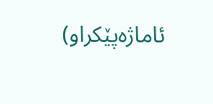ئاماژەپێکراو)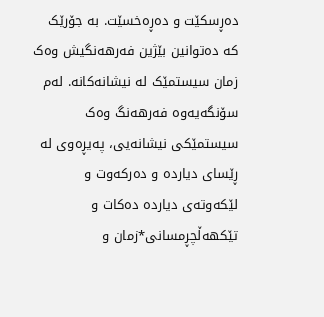دەڕسکێت و دەڕەخسێت. بە جۆرێک کە دەتوانین بێژین فەرهەنگیش وەک زمان سیستمێک لە نیشانەکانە. لەم سۆنگەیەوە فەرهەنگ وەک سیستمێکی نیشانەیی، پەیڕەوی لە ڕێسای دیاردە و دەرکەوت و لێکەوتەی دیاردە دەکات و تێکهەڵچڕمسانی*زمان و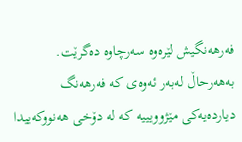فەرهەنگیش لێرەوە سەرچاوە دەگرێت. بەهەرحاڵ لەبەر ئەوەی کە فەرهەنگ دیاردەیەکی مێژوویییە کە لە دۆخی هەنووکەییدا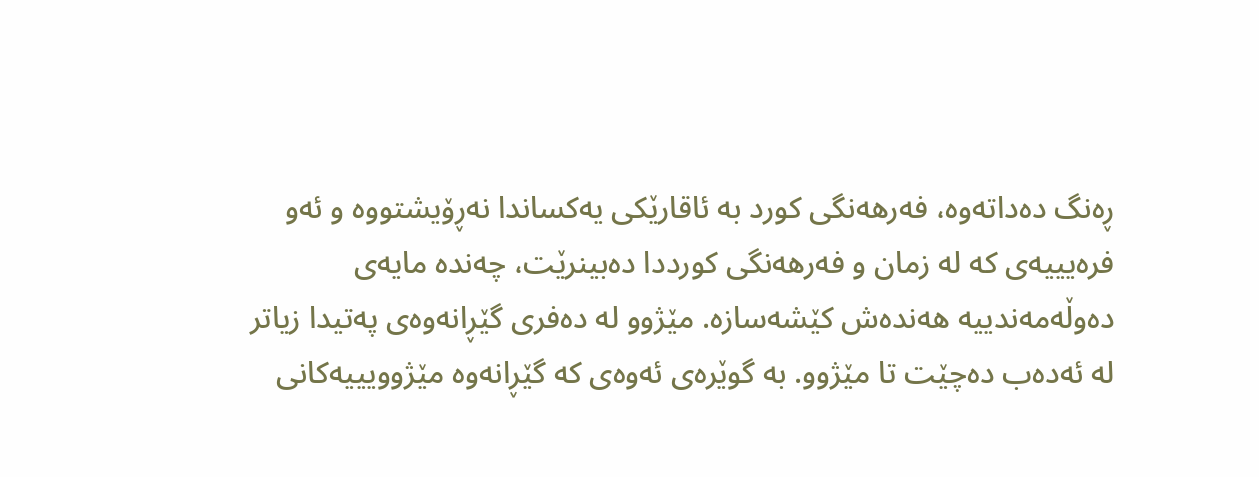ڕەنگ دەداتەوە، فەرهەنگی کورد بە ئاقارێکی یەکساندا نەڕۆیشتووە و ئەو فرەیییەی کە لە زمان و فەرهەنگی کورددا دەبینرێت، چەندە مایەی دەوڵەمەندییە هەندەش کێشەسازە. مێژوو لە دەفری گێڕانەوەی پەتیدا زیاتر لە ئەدەب دەچێت تا مێژوو. بە گوێرەی ئەوەی کە گێڕانەوە مێژوویییەکانی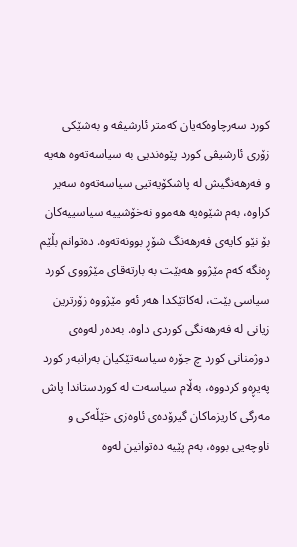کورد سەرچاوەکەیان کەمتر ئارشیڤە و بەشێکی زۆری ئارشیڤی کورد پێوەندیی بە سیاسەتەوە هەیە و فەرهەنگیش لە پاشکۆیەتیی سیاسەتەوە سەیر کراوە، بەم شێوەیە هەموو نەخۆشییە سیاسییەکان بۆ نێو کایەی فەرهەنگ شۆڕ بوونەتەوە. دەتوانم بڵێم ڕەنگە کەم مێژوو هەبێت بە بارتەقای مێژووی کورد سیاسی بێت، لەکاتێکدا هەر ئەو مێژووە زۆرترین زیانی لە فەرهەنگی کوردی داوە. بەدەر لەوەی دوژمنانی کورد چ جۆرە سیاسەتێکیان بەرانبەر کورد پەیڕەو کردووە، بەڵام سیاسەت لە کوردستاندا پاش مەرگی کاریزماکان گیرۆدەی ئاوەزی خێڵەکی و ناوچەیی بووە، بەم پێیە دەتوانین لەوە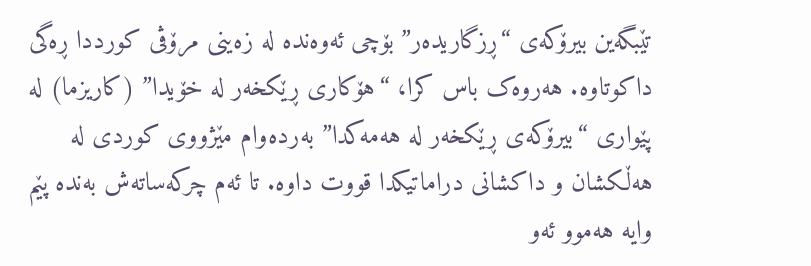تێبگەین بیرۆکەی “ڕزگاریدەر” بۆچی ئەوەندە لە زەینی مرۆڤی کورددا ڕەگی داکوتاوە. هەروەک باس کرا، “هۆکاری ڕێکخەر لە خۆیدا” (کاریزما) لە پێواری “بیرۆکەی ڕێکخەر لە هەمەکدا” بەردەوام مێژووی کوردی لە هەڵکشان و داکشانی دراماتیکدا قووت داوە. تا ئەم چرکەساتەش بەندە پێم وایە هەموو ئەو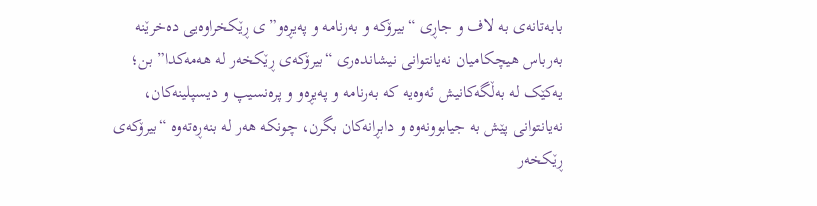بابەتانەی بە لاف و جاڕی “بیرۆکە و بەرنامە و پەیڕەو”ی ڕێکخراوەیی دەخرێنە بەرباس هیچکامیان نەیانتوانی نیشاندەری “بیرۆکەی ڕێکخەر لە هەمەکدا” بن؛ یەکێک لە بەڵگەکانیش ئەوەیە کە بەرنامە و پەیڕەو و پرەنسیپ و دیسپلینەکان، نەیانتوانی پێش بە جیابوونەوە و دابڕانەکان بگرن، چونکە هەر لە بنەڕەتەوە “بیرۆکەی ڕێکخەر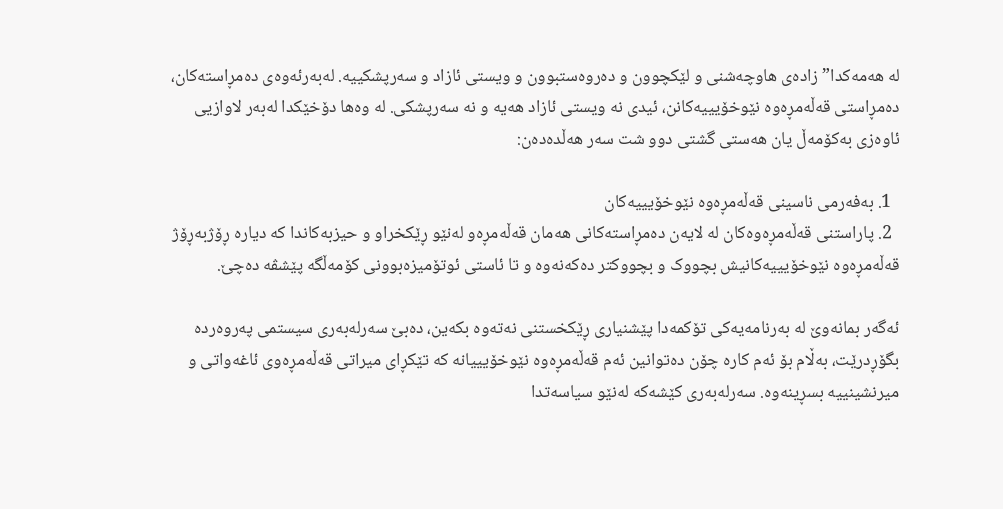لە هەمەکدا” زادەی هاوچەشنی و لێکچوون و دەروەستبوون و ویستی ئازاد و سەرپشکییە. لەبەرئەوەی دەمڕاستەکان، دەمڕاستی قەڵەمڕەوە نێوخۆیییەکانن، ئیدی نە ویستی ئازاد هەیە و نە سەرپشکی. لە وەها دۆخێکدا لەبەر لاوازیی ئاوەزی بەکۆمەڵ یان هەستی گشتی دوو شت سەر هەڵدەدەن:

  1. بەفەرمی ناسینی قەڵەمڕەوە نێوخۆیییەکان
  2. پاراستنی قەڵەمڕەوەکان لە لایەن دەمڕاستەکانی هەمان قەڵەمڕەو لەنێو ڕێکخراو و حیزبەکاندا کە دیارە ڕۆژبەڕۆژ قەڵەمڕەوە نێوخۆیییەکانیش بچووک و بچووکتر دەکەنەوە و تا ئاستی ئوتۆمیزەبوونی کۆمەڵگە پێشڤە دەچێ‌.

ئەگەر بمانەوێ‌ لە بەرنامەیەکی تۆکمەدا پێشنیاری ڕێکخستنی نەتەوە بکەین، دەبێ‌ سەرلەبەری سیستمی پەروەردە بگۆڕدرێت، بەڵام بۆ ئەم کارە چۆن دەتوانین ئەم قەڵەمڕەوە نێوخۆیییانە کە تێکڕای میراتی قەڵەمڕەوی ئاغەواتی و میرنشینییە بسڕینەوە. سەرلەبەری کێشەکە لەنێو سیاسەتدا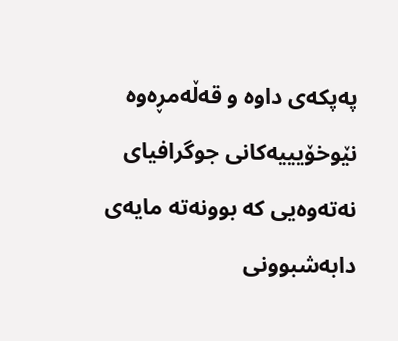پەپکەی داوە و قەڵەمڕەوە نێوخۆیییەکانی جوگرافیای نەتەوەیی کە بوونەتە مایەی دابەشبوونی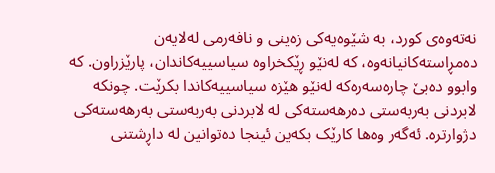نەتەوەی کورد، بە شێوەیەکی زەینی و نافەرمی لەلایەن دەمڕاستەکانیانەوە، کە لەنێو ڕێکخراوە سیاسییەکاندان، پارێزراون. کە وابوو دەبێ‌ چارەسەرەکە لەنێو هێزە سیاسییەکاندا بکرێت. چونکە لابردنی بەربەستی دەرهەستەکی لە لابردنی بەربەستی بەرهەستەکی دژوارترە. ئەگەر وەها کارێک بکەین ئینجا دەتوانین لە داڕشتنی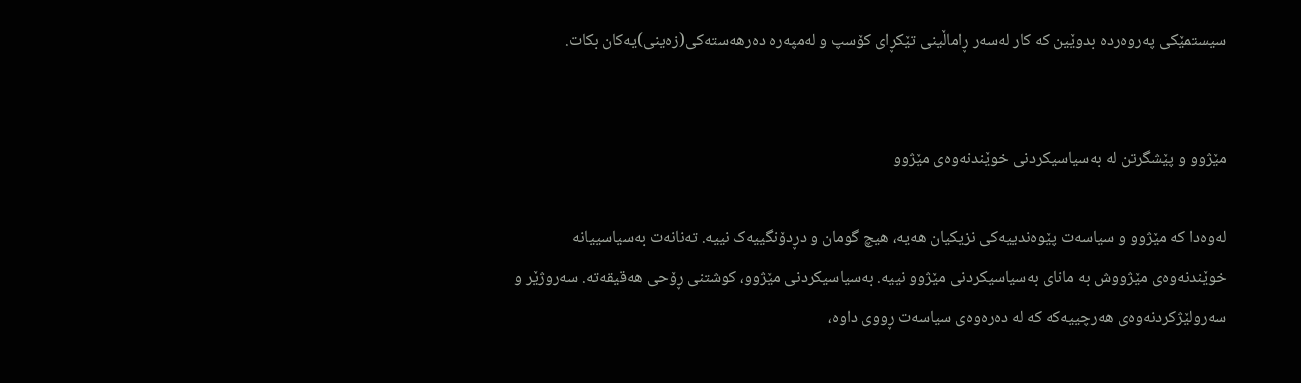سیستمێکی پەروەردە بدوێین کە کار لەسەر ڕاماڵینی تێکڕای کۆسپ و لەمپەرە دەرهەستەکی(زەینی)یەکان بکات.


مێژوو و پێشگرتن لە بەسیاسیکردنی خوێندنەوەی مێژوو

لەوەدا کە مێژوو و سیاسەت پێوەندییەکی نزیکیان هەیە، هیچ گومان و دڕدۆنگییەک نییە. تەنانەت بەسیاسییانە خوێندنەوەی مێژووش بە مانای بەسیاسیکردنی مێژوو نییە. بەسیاسیکردنی مێژوو، کوشتنی ڕۆحی هەقیقەتە. سەروژێر و سەرولێژکردنەوەی هەرچییەکە کە لە دەرەوەی سیاسەت ڕووی داوە،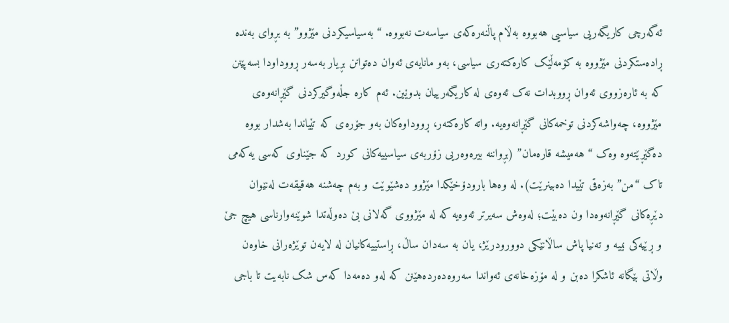ئەگەرچی کاریگەریی سیاسیی هەبووە بەڵام پاڵنەرەکەی سیاسەت نەبووە. “بەسیاسیکردنی مێژوو” بە بڕوای بەندە ڕادەستکردنی مێژووە بە کۆمەڵێک کارەکتەری سیاسی، بەو مانایەی ئەوان دەتوانن بڕیار بەسەر ڕووداودا بسەپێنن کە بە ئارەزووی ئەوان ڕووبدات نەک ئەوەی لە کاریگەرییان بدوێین. ئەم کارە جڵەوگیرکردنی گێڕانەوەی مێژووە، چەواشەکردنی توخمەکانی گێڕانەوەیە. واتە کارەکتەر، ڕووداوەکان بەو جۆرەی کە تێیاندا بەشدار بووە دەگێڕێتەوە وەک “هەمیشە قارەمان” (بڕواننە بیرەوەریی زۆربەی سیاسییەکانی کورد کە جێناوی کەسی یەکەمی تاک “من” بەزەقی تێیدا دەبینرێت). لە وەها بارودۆخێکدا مێژوو دەشێوێت و بەم چەشنە هەقیقەت لەنێوان دێڕەکانی گێڕانەوەدا ون دەبێت؛ لەوەش سەیرتر ئەوەیە کە لە مێژووی گەلانی بێ‌ دەوڵەتدا شوێنەوارناسی هیچ جێ‌ و ڕێیەکی نییە و تەنیا پاش ساڵانێکی دوورودرێژ، یان بە سەدان ساڵ، ڕاستییەکانیان لە لایەن توێژەرانی خاوەن وڵاتی بێگانە ئاشکرا دەبن و لە مۆزەخانەی ئەواندا سەروەدەردەهێنن کە لەو دەمەدا کەس شک نابەیت تا باجی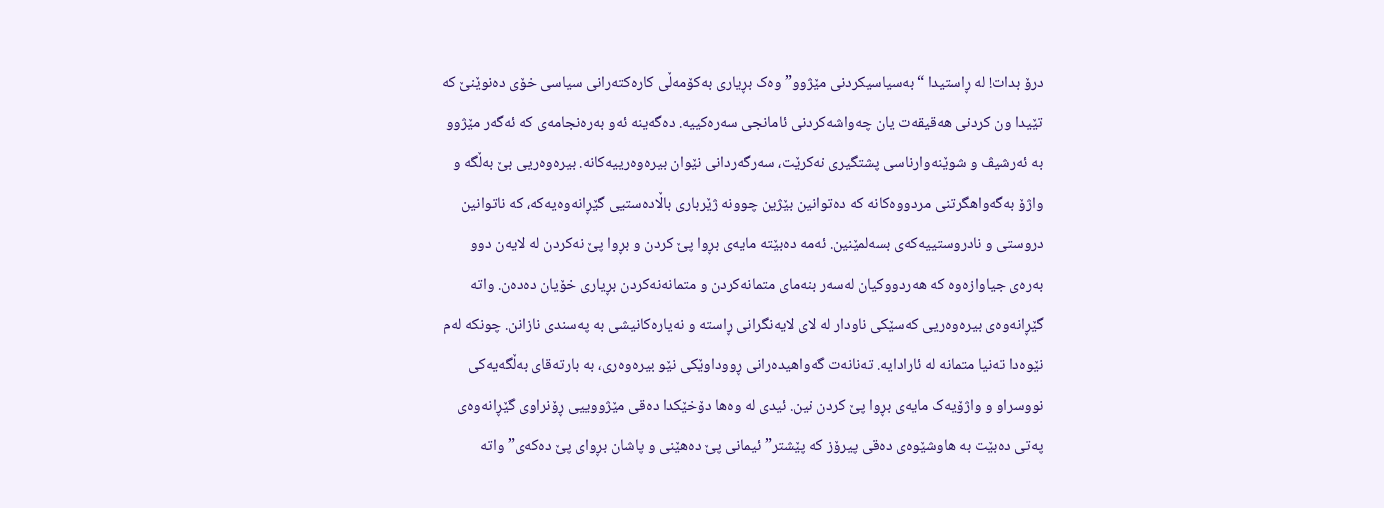درۆ بدات! لە ڕاستیدا “بەسیاسیکردنی مێژوو” وەک بڕیاری بەکۆمەڵی کارەکتەرانی سیاسی خۆی دەنوێنێ‌ کە تێیدا ون کردنی هەقیقەت یان چەواشەکردنی ئامانجی سەرەکییە. دەگەینە ئەو بەرەنجامەی کە ئەگەر مێژوو بە ئەرشیڤ و شوێنەوارناسی پشتگیری نەکرێت، سەرگەردانی نێوان بیرەوەرییەکانە. بیرەوەریی بێ‌ بەڵگە و واژۆ بەگەواهگرتنی مردووەکانە کە دەتوانین بێژین چوونە ژێرباری باڵادەستیی گێڕانەوەیەکە، کە ناتوانین دروستی و نادروستییەکەی بسەلمێنین. ئەمە دەبێتە مایەی بڕوا پێ کردن و بڕوا پێ نەکردن لە لایەن دوو بەرەی جیاوازەوە کە هەردووکیان لەسەر بنەمای متمانەکردن و متمانەنەکردن بڕیاری خۆیان دەدەن. واتە گێڕانەوەی بیرەوەریی کەسێکی ناودار لە لای لایەنگرانی ڕاستە و نەیارەکانیشی بە پەسندی نازانن. چونکە لەم نێوەدا تەنیا متمانە لە ئارادایە. تەنانەت گەواهیدەرانی ڕووداوێکی نێو بیرەوەری، بە بارتەقای بەڵگەیەکی نووسراو و واژۆیەک مایەی بڕوا پێ کردن نین. ئیدی لە وەها دۆخێکدا دەقی مێژووییی ڕۆنراوی گێڕانەوەی پەتی دەبێت بە هاوشێوەی دەقی پیرۆز کە پێشتر” ئیمانی پێ‌ دەهێنی و پاشان بڕوای پێ دەکەی” واتە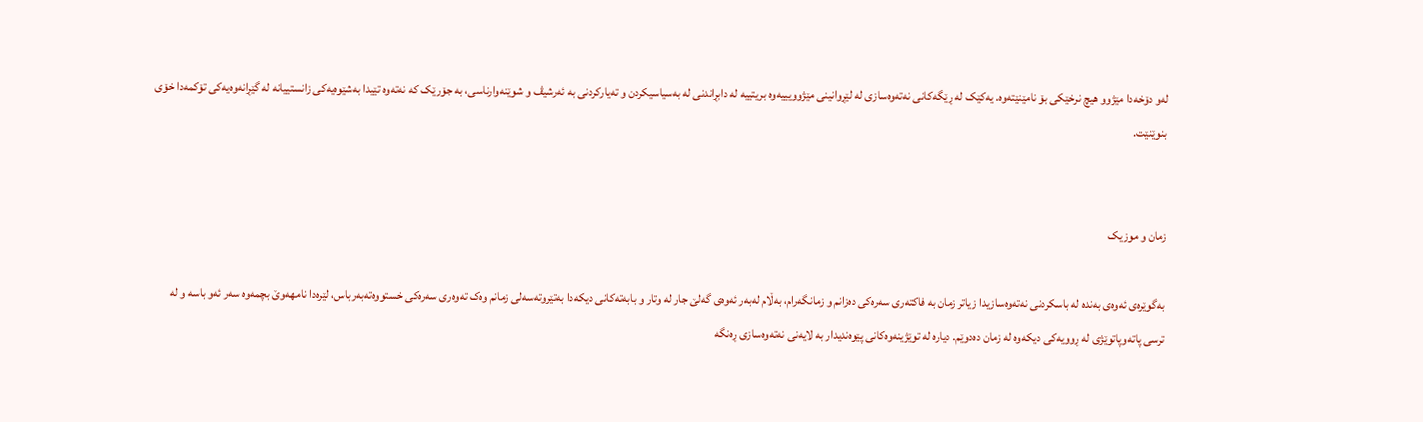لەو دۆخەدا مێژوو هیچ نرخێکی بۆ نامێنێتەوە. یەکێک لە ڕێگەکانی نەتەوەسازی لە لێڕوانینی مێژوویییەوە بریتییە لە دابڕاندنی لە بەسیاسیکردن و تەیارکردنی بە ئەرشیڤ و شوێنەوارناسی، بە جۆرێک کە نەتەوە تێیدا بەشێوەیەکی زانستییانە لە گێڕانەوەیەکی تۆکمەدا خۆی بنوێنێت.


زمان و موزیک

بەگوێرەی ئەوەی بەندە لە باسکردنی نەتەوەسازیدا زیاتر زمان بە فاکتەری سەرەکی دەزانم و زمانگەرام، بەڵام لەبەر ئەوەی گەلێ‌ جار لە وتار و بابەتەکانی دیکەدا بەتێروتەسەلی زمانم وەک تەوەری سەرەکی خستووەتەبەرباس، لێرەدا نامهەوێ‌ بچمەوە سەر ئەو باسە و لە ترسی پاتەوپاتوێژی لە ڕوویەکی دیکەوە لە زمان دەدوێم. دیارە لە توێژینەوەکانی پێوەندیدار بە لایەنی نەتەوەسازی ڕەنگە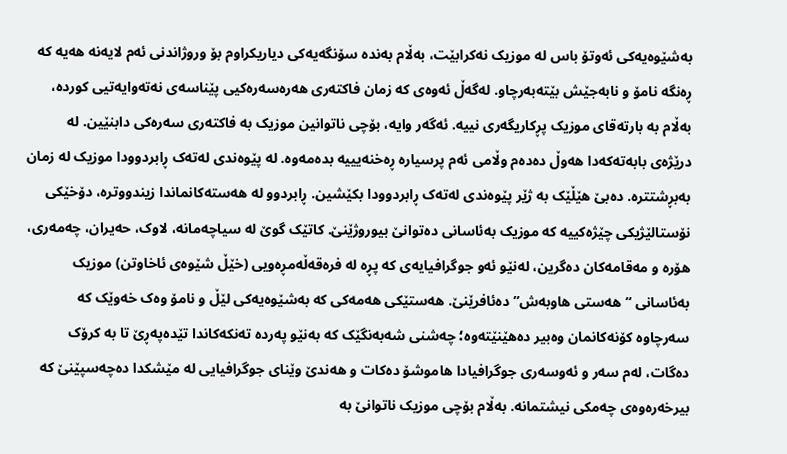بەشێوەیەکی ئەوتۆ باس لە موزیک نەکرابێت، بەڵام بەندە سۆنگەیەکی دیاریکراوم بۆ وروژاندنی ئەم لایەنە هەیە کە ڕەنگە نامۆ و نابەجێش بێتەبەرچاو. لەگەڵ ئەوەی کە زمان فاکتەری هەرەسەرەکیی پێناسەی نەتەوایەتیی کوردە، بەڵام بە بارتەقای موزیک پڕکاریگەری نییە. ئەگەر وایە، بۆچی ناتوانین موزیک بە فاکتەری سەرەکی دابنێین. لە درێژەی بابەتەکەدا هەوڵ دەدەم وڵامی ئەم پرسیارە ڕەخنەیییە بدەمەوە. لە پێوەندی لەتەک ڕابردوودا موزیک لە زمان بەبڕشتترە. دەبێ‌ هێڵێک بە ژێر پێوەندی لەتەک ڕابردوودا بکێشین. ڕابردوو لە هەستەکانماندا زیندووترە، دۆخێکی نۆستالێژیکی چێژەکییە کە موزیک بەئاسانی دەتوانێ‌ بیوروژێنێ‌. کاتێک گوێ‌ لە سیاچەمانە، لاوک، حەیران، چەمەری، هۆرە و مەقامەکان دەگرین، لەنێو ئەو جوگرافیایەی کە پڕە لە فرەقەڵەمڕەویی (خێڵ شێوەی ئاخاوتن) موزیک بەئاسانی “هەستی هاوبەش” دەئافرێنێ‌. هەستێکی هەمەکی کە بەشێوەیەکی لێڵ و نامۆ وەک خەوێک کە سەرچاوە کۆنەکانمان وەبیر دەهێنێتەوە؛ چەشنی شەبەنگێک کە بەنێو پەردە تەنکەکاندا تێدەپەڕێ‌ تا بە کرۆک دەگات، لەم سەر و ئەوسەری جوگرافیادا هاموشۆ دەکات و هەندێ‌ وێنای جوگرافیایی لە مێشکدا دەچەسپێنێ‌ کە بیرخەرەوەی چەمکی نیشتمانە. بەڵام بۆچی موزیک ناتوانێ‌ بە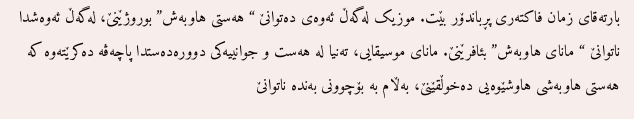بارتەقای زمان فاکتەری پڕباندۆر بێت. موزیک لەگەڵ ئەوەی دەتوانێ‌ “هەستی هاوبەش” بوروژێنێ‌، لەگەڵ ئەوەشدا ناتوانێ‌ “مانای هاوبەش” بئافرێنێ‌. مانای موسیقایی، تەنیا لە هەست و جوانییەکی دوورەدەستدا پاچەڤە دەکرێتەوە کە هەستی هاوبەشی هاوشێوەیی دەخوڵقێنێ‌، بەڵام بە بۆچوونی بەندە ناتوانێ‌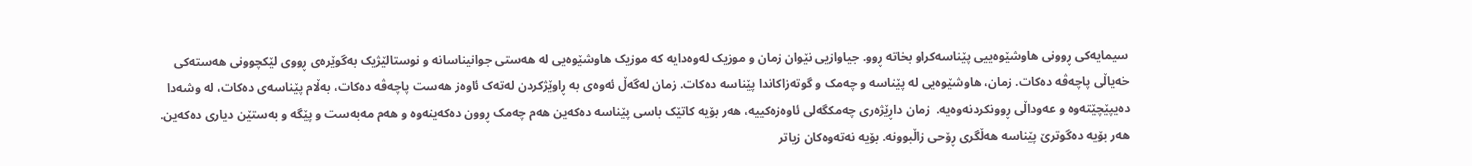سیمایەکی ڕوونی هاوشێوەییی پێناسەکراو بخاتە ڕوو. جیاوازیی نێوان زمان و موزیک لەوەدایە کە موزیک هاوشێوەیی لە هەستی جوانیناسانە و نوستالێژیک بەگوێرەی ڕووی لێکچوونی هەستەکی خەیاڵی پاچەڤە دەکات. زمان، هاوشێوەیی لە پێناسە و چەمک و گوتەزاکاندا پێناسە دەکات. زمان لەگەڵ ئەوەی بە ڕاوێژکردن لەتەک ئاوەز هەست پاچەڤە دەکات، بەڵام پێناسەی دەکات، لە وشەدا دەیپێچێتەوە و عەوداڵی ڕوونکردنەوەیە.  زمان داڕێژەری چەمکگەلی ئاوەزەکییە، هەر بۆیە کاتێک باسی پێناسە دەکەین هەم چەمک ڕوون دەکەینەوە و هەم مەبەست و پێگە و بەستێن دیاری دەکەین. هەر بۆیە دەگوترێ‌ پێناسە هەڵگری ڕۆحی زاڵبوونە. بۆیە نەتەوەکان زیاتر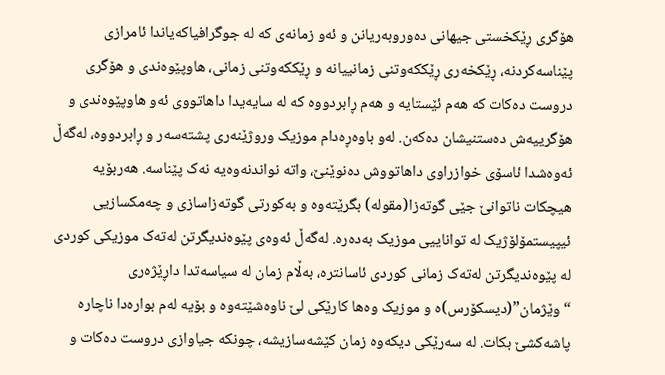هۆگری ڕێکخستی جیهانی دەوروبەریانن و ئەو زمانەی کە لە جوگرافیاکەیاندا ئامرازی پێناسەکردنە، ڕێکخەری ڕێککەوتنی زمانییانە و ڕێککەوتنی زمانی، هاوپێوەندی و هۆگری دروست دەکات کە هەم ئێستایە و هەم ڕابردووە کە لە سایەیدا داهاتووی ئەو هاوپێوەندی و هۆگرییەش دەستنیشان دەکەن. لەو باوەڕەدام موزیک وروژێنەری پشتەسەر و ڕابردووە، لەگەڵ ئەوەشدا ئاسۆی خوازراوی داهاتووش دەنوێنێ‌، واتە نواندنەوەیە نەک پێناسە. هەربۆیە هیچکات ناتوانێ‌ جێی گوتەزا(مقولە) بگرێتەوە و بەکورتی گوتەزاسازی و چەمکسازیی ئیپیستمۆلۆژیک لە تواناییی موزیک بەدەرە. لەگەڵ ئەوەی پێوەندیگرتن لەتەک موزیکی کوردی لە پێوەندیگرتن لەتەک زمانی کوردی ئاسانترە، بەڵام زمان لە سیاسەتدا داڕێژەری “وێژمان”(دیسکۆرس)ە و موزیک وەها کارێکی لێ‌ ناوەشێتەوە و بۆیە لەم بوارەدا ناچارە پاشەکشێ‌ بکات. لە سەرێکی دیکەوە زمان کێشەسازیشە، چونکە جیاوازی دروست دەکات و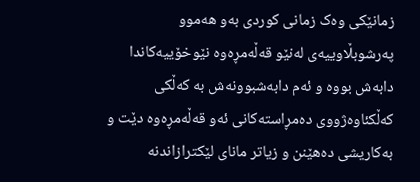زمانێکی وەک زمانی کوردی بەو هەموو پەرشوبڵاوییەی لەنێو قەڵەمڕەوە نێوخۆییەکاندا دابەش بووە و ئەم دابەشبوونەش بە کەڵکی کەڵکئاوەژووی دەمڕاستەکانی ئەو قەڵەمڕەوە دێت و بەکاریشی دەهێنن و زیاتر مانای لێکترازاندنە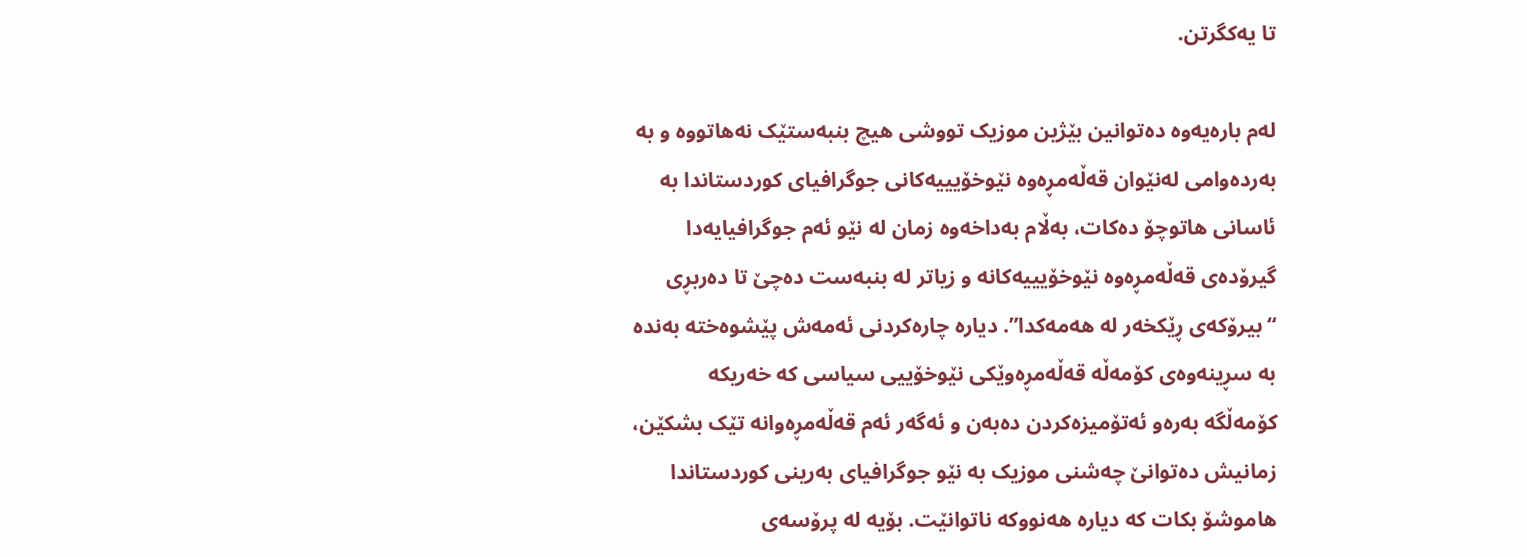تا یەکگرتن.

لەم بارەیەوە دەتوانین بێژین موزیک تووشی هیچ بنبەستێک نەهاتووە و بە بەردەوامی لەنێوان قەڵەمڕەوە نێوخۆیییەکانی جوگرافیای کوردستاندا بە ئاسانی هاتوچۆ دەکات، بەڵام بەداخەوە زمان لە نێو ئەم جوگرافیایەدا گیرۆدەی قەڵەمڕەوە نێوخۆیییەکانە و زیاتر لە بنبەست دەچێ‌ تا دەربڕی “بیرۆکەی ڕێکخەر لە هەمەکدا”. دیارە چارەکردنی ئەمەش پێشوەختە بەندە بە سڕینەوەی کۆمەڵە قەڵەمڕەوێکی نێوخۆییی سیاسی کە خەریکە کۆمەڵگە بەرەو ئەتۆمیزەکردن دەبەن و ئەگەر ئەم قەڵەمڕەوانە تێک بشکێن، زمانیش دەتوانێ‌ چەشنی موزیک بە نێو جوگرافیای بەرینی کوردستاندا هاموشۆ بکات کە دیارە هەنووکە ناتوانێت. بۆیە لە پرۆسەی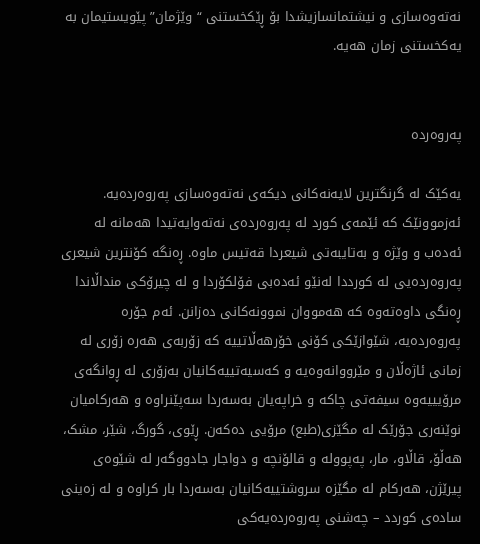نەتەوەسازی و نیشتمانسازیشدا بۆ ڕێکخستنی “وێژمان” پێویستیمان بە یەکخستنی زمان هەیە.


پەروەردە

یەکێک لە گرنگترین لایەنەکانی دیکەی نەتەوەسازی پەروەردەیە. ئەزموونێک کە ئێمەی کورد لە پەروەردەی نەتەوایەتیدا هەمانە لە ئەدەب و وێژە و بەتایبەتی شیعردا قەتیس ماوە. ڕەنگە کۆنترین شیعری پەروەردەیی لە کورددا لەنێو ئەدەبی فۆلکۆردا و لە چیرۆکی منداڵاندا ڕەنگی داوەتەوە کە هەمووان نموونەکانی دەزانن. ئەم جۆرە پەروەردەیە، شێوازێکی کۆنی خۆرهەڵاتییە کە زۆربەی هەرە زۆری لە زمانی ئاژەڵان و مێرووانەوەیە و کەسیەتییەکانیان بەزۆری لە ڕوانگەی مرۆیییەوە سیفەتی چاکە و خراپەیان بەسەردا سەپێنراوە و هەرکامیان نوێنەری جۆرێک لە مگێزی(طبع) مرۆیی دەکەن. ڕێوی، گورگ، شێر، مشک، هەڵۆ، قاڵاو، مار، پەپوولە و قالۆنچە و دواجار جادووگەر لە شێوەی پیرێژن، هەرکام لە مگێزە سروشتییەکانیان بەسەردا بار کراوە و لە زەینی سادەی کوردد – چەشنی پەروەردەیەکی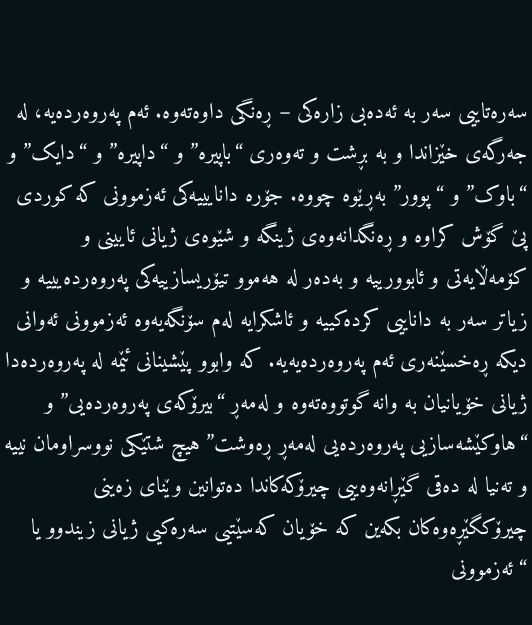سەرەتاییی سەر بە ئەدەبی زارەکی – ڕەنگی داوەتەوە. ئەم پەروەردەیە، لە جەرگەی خێزاندا و بە بڕشت و تەوەری “باپیرە” و “داپیرە” و “دایک” و “باوک” و “پوور” بەڕێوە چووە. جۆرە دانایییەکی ئەزموونی کە کوردی پێ‌ گۆش کراوە و ڕەنگدانەوەی ژینگە و شێوەی ژیانی ئایینی و کۆمەڵایەتی و ئابوورییە و بەدەر لە هەموو تیۆریسازییەکی پەروەردەیییە و زیاتر سەر بە داناییی کردەکییە و ئاشکرایە لەم سۆنگەیەوە ئەزموونی ئەوانی دیکە ڕەخسێنەری ئەم پەروەردەیەیە. کە وابوو پێشینانی ئێمە لە پەروەردەدا ژیانی خۆیانیان بە وانە گوتووەتەوە و لەمەڕ “بیرۆکەی پەروەردەیی” و “هاوکێشەسازیی پەروەردەیی لەمەڕ ڕەوشت” هیچ شتێکی نووسراومان نییە و تەنیا لە دەقی گێڕانەوەییی چیرۆکەکاندا دەتوانین وێنای زەینی چیرۆکگێڕەوەکان بکەین کە خۆیان کەسێتیی سەرەکیی ژیانی زیندوو یا “ئەزموونی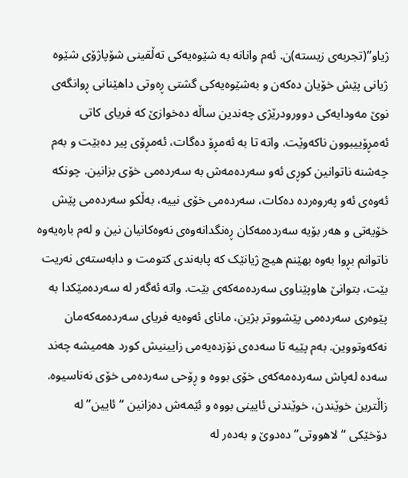ژیاو”(تجربەی زیستە)ن. ئەم وانانە بە شێوەیەکی تەڵقینی شۆپاژۆی شێوە ژیانی پێش خۆیان دەکەن و بەشێوەیەکی گشتی ڕەوتی داهێنانی ڕوانگەی نوێ‌ مەودایەکی دوورودرێژی چەندین ساڵە دەخوازێ‌ کە فریای کاتی ئەمڕۆییبوون ناکەوێت. واتە تا بە ئەمڕۆ دەگات، ئەمڕۆی پیر دەبێت و بەم چەشنە ناتوانین کوڕی ئەو سەردەمەش بە سەردەمی خۆی بزانین. چونکە ئەوەی ئەو پەروەردە دەکات، سەردەمی خۆی نییە، بەڵکو سەردەمی پێش خۆیەتی و هەر بۆیە سەردەمەکان ڕەنگدانەوەی نەوەکانیان نین و لەم بارەیەوە ناتوانم بڕوا بەوە بهێنم هیچ ژیانێک کە پابەندی کتومت و دابەستەی نەریت بێت، بتوانێ‌ هاوپێناوی سەردەمەکەی بێت. واتە ئەگەر لە سەردەمێکدا بە پێوەری سەردەمی پێشووتر بژین، مانای ئەوەیە فریای سەردەمەکەمان نەکەوتووین. بەم پێیە تا سەدەی نۆزدەیەمی زایینیش کورد هەمیشە چەند سەدە لەپاش سەردەمەکەی خۆی بووە و ڕۆحی سەردەمی خۆی نەناسیوە. زاڵترین خوێندن، خوێندنی ئایینی بووە و ئێمەش دەزانین “ئایین” لە دۆخێکی “لاهووتی” دەدوێ‌ و بەدەر لە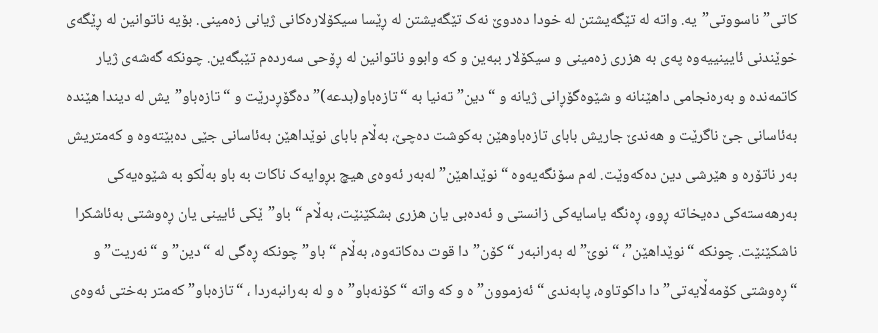کاتی”ناسووتی”یە. واتە لە تێگەیشتن لە خودا دەدوێ‌ نەک تێگەیشتن لە ڕێسا سیکۆلارەکانی ژیانی زەمینی. بۆیە ناتوانین لە ڕێگەی خوێندنی ئایینییەوە پەی بە هزری زەمینی و سیکۆلار ببەین و کە وابوو ناتوانین لە ڕۆحی سەردەم تێبگەین. چونکە گەشەی ژیار کاتمەندە و بەرەنجامی داهێنانە و شێوەگۆڕانی ژیانە و “دین” تەنیا بە “تازەباو(بدعە)” دەگۆڕدرێت و “تازەباو”یش لە دیندا هێندە بەئاسانی جێ‌ ناگرێت و هەندێ‌ جاریش بابای تازەباوهێن بەکوشت دەچێ‌، بەڵام بابای نوێداهێن بەئاسانی جێی دەبێتەوە و کەمتریش بەر ناتۆرە و هێرشی دین دەکەوێت. لەم سۆنگەیەوە “نوێداهێن” لەبەر ئەوەی هیچ بڕوایەک ناکات بە باو بەڵکو بە شێوەیەکی بەرهەستەکی دەیخاتە ڕوو، ڕەنگە یاسایەکی زانستی و ئەدەبی یان هزری بشکێنێت، بەڵام “باو”ێکی ئایینی یان ڕەوشتی بەئاشکرا ناشکێنێت. چونکە “نوێداهێن”، “نوێ‌” لە بەرانبەر “کۆن”دا قوت دەکاتەوە، بەڵام “باو” چونکە ڕەگی لە “دین” و “نەریت” و “ڕەوشتی کۆمەڵایەتی”دا داکوتاوە، پابەندی “ئەزموون”ە و کە واتە “کۆنەباو”ە و لە بەرانبەردا ، “تازەباو” کەمتر بەختی ئەوەی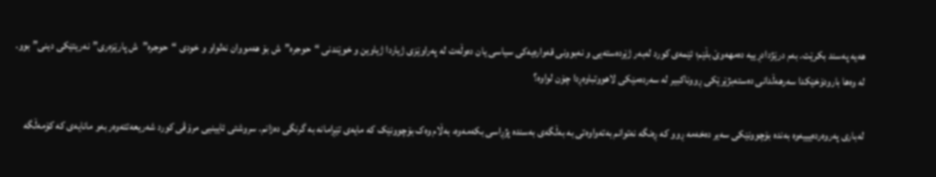هەیە پەسند بکرێت. بەم درێژدادڕییە دەمهەوێ‌ بڵێم؛ ئێمەی کورد لەبەر ژێردەستەیی و نەبوونی قەوارەیەکی سیاسی یان دەوڵەت لە پەراوێزی ژیاردا ژیاوین و خوێندنی “حوجرە”ش بۆ هەمووان نەلواو و خودی “حوجرە”ش پارێزەری”نەریتێکی دینی” بوو. لە وەها بارودۆخێکدا سەرهەڵدانی دەستەبژێرێکی ڕووناکبیر لە سەردەمێکی لاهووتباوەڕدا چۆن لواوە؟

لەباری پەروەردەیییەوە بەندە بۆچوونێکی سەیر دەخەمە ڕوو کە ڕەنگە نەتوانم بەتەواوەتی بە بەڵگەی بەسندە پژڕاسی بکەمەوە، بەڵام وەک بۆچوونێک کە مایەی تێڕامانە بە گرنگی دەزانم. سروشتی ئایینیی مرۆڤی کورد شەریعەتتەوەر بەو مانایەی کە کۆمەڵگە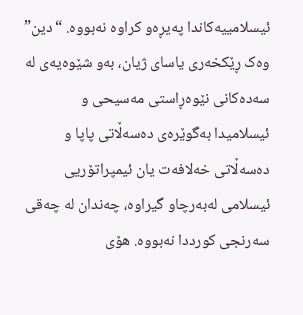ئیسلامییەکاندا پەیڕەو کراوە نەبووە. “دین” وەک ڕێکخەری یاسای ژیان، بەو شێوەیەی لە سەدەکانی نێوەڕاستی مەسیحی و ئیسلامیدا بەگوێرەی دەسەڵاتی پاپا و دەسەڵاتی خەلافەت یان ئیمپراتۆریی ئیسلامی لەبەرچاو گیراوە، چەندان لە چەقی سەرنجی کورددا نەبووە. هۆی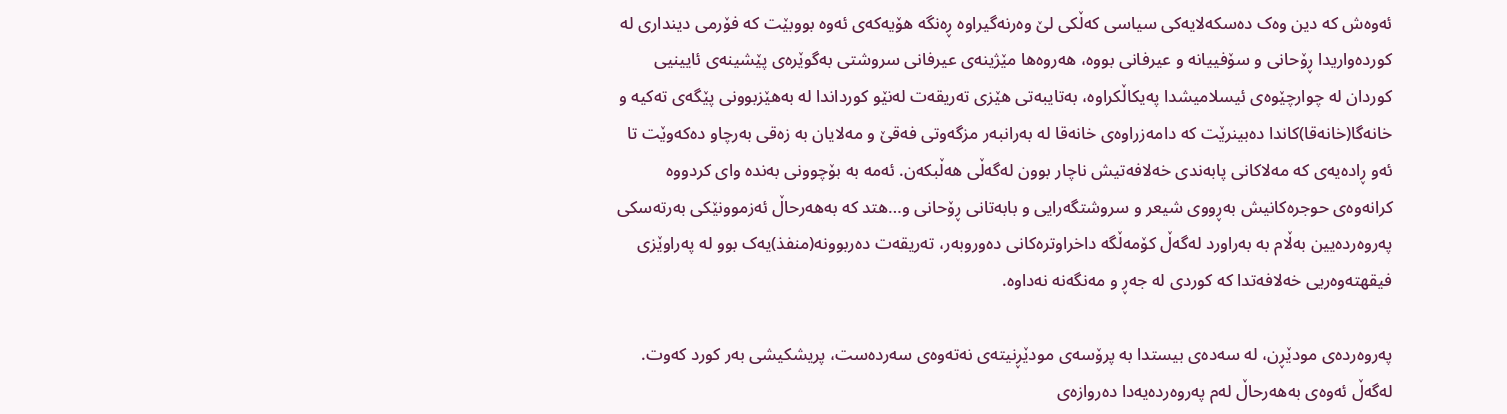ئەوەش کە دین وەک دەسکەلایەکی سیاسی کەڵکی لێ وەرنەگیراوە ڕەنگە هۆیەکەی ئەوە بووبێت کە فۆرمی دینداری لە کوردەواریدا ڕۆحانی و سۆفییانە و عیرفانی بووە، هەروەها مێژینەی عیرفانی سروشتی بەگوێرەی پێشینەی ئایینیی کوردان لە چوارچێوەی ئیسلامیشدا پەیکاڵکراوە، بەتایبەتی هێزی تەریقەت لەنێو کورداندا لە بەهێزبوونی پێگەی تەکیە و خانەگا(خانەقا)کاندا دەبینرێت کە دامەزراوەی خانەقا لە بەرانبەر مزگەوتی فەقێ‌ و مەلایان بە زەقی بەرچاو دەکەوێت تا ئەو ڕادەیەی کە مەلاکانی پابەندی خەلافەتیش ناچار بوون لەگەڵی هەڵبکەن. ئەمە بە بۆچوونی بەندە وای کردووە کرانەوەی حوجرەکانیش بەڕووی شیعر و سروشتگەرایی و بابەتانی ڕۆحانی و…هتد کە بەهەرحاڵ ئەزموونێکی بەرتەسکی پەروەردەیین بەڵام بە بەراورد لەگەڵ کۆمەڵگە داخراوترەکانی دەوروبەر، تەریقەت دەربوونە(منفذ)یەک بوو لە پەراوێزی فیقهتەوەریی خەلافەتدا کە کوردی لە جەڕ و مەنگەنە نەداوە.

پەروەردەی مودێڕن، لە سەدەی بیستدا بە پرۆسەی مودێڕنیتەی نەتەوەی سەردەست، پریشکیشی بەر کورد کەوت. لەگەڵ ئەوەی بەهەرحاڵ لەم پەروەردەیەدا دەروازەی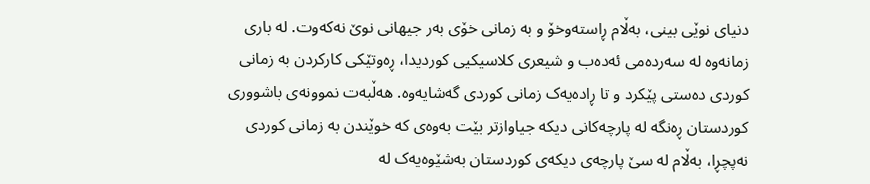دنیای نوێی بینی، بەڵام ڕاستەوخۆ و بە زمانی خۆی بەر جیهانی نوێ‌ نەکەوت. لە باری زمانەوە لە سەردەمی ئەدەب و شیعری کلاسیکیی کوردیدا، ڕەوتێکی کارکردن بە زمانی کوردی دەستی پێکرد و تا ڕادەیەک زمانی کوردی گەشایەوە. هەڵبەت نموونەی باشووری کوردستان ڕەنگە لە پارچەکانی دیکە جیاوازتر بێت بەوەی کە خوێندن بە زمانی کوردی نەپچڕا، بەڵام لە سێ‌ پارچەی دیکەی کوردستان بەشێوەیەک لە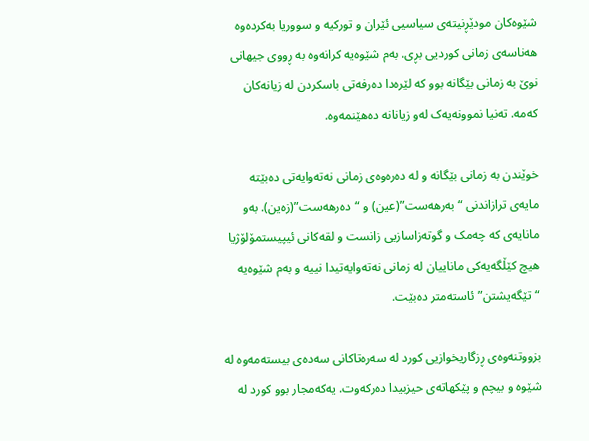شێوەکان مودێڕنیتەی سیاسیی ئێران و تورکیە و سووریا بەکردەوە هەناسەی زمانی کوردیی بڕی. بەم شێوەیە کرانەوە بە ڕووی جیهانی نوێ‌ بە زمانی بێگانە بوو کە لێرەدا دەرفەتی باسکردن لە زیانەکان کەمە. تەنیا نموونەیەک لەو زیانانە دەهێنمەوە.

خوێندن بە زمانی بێگانە و لە دەرەوەی زمانی نەتەوایەتی دەبێتە مایەی ترازاندنی “بەرهەست”(عین) و “دەرهەست”(زەین). بەو مانایەی کە چەمک و گوتەزاسازیی زانست و لقەکانی ئیپیستمۆلۆژیا هیچ کێڵگەیەکی ماناییان لە زمانی نەتەوایەتیدا نییە و بەم شێوەیە “تێگەیشتن” ئاستەمتر دەبێت.

بزووتنەوەی ڕزگاریخوازیی کورد لە سەرەتاکانی سەدەی بیستەمەوە لە شێوە و بیچم و پێکهاتەی حیزبیدا دەرکەوت. یەکەمجار بوو کورد لە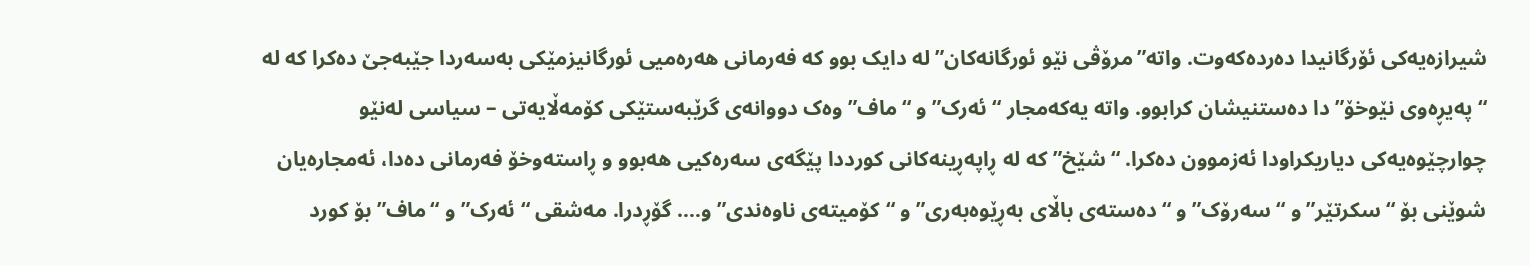شیرازەیەکی ئۆرگانیدا دەردەکەوت. واتە”مرۆڤی نێو ئورگانەکان” لە دایک بوو کە فەرمانی هەرەمیی ئورگانیزمێکی بەسەردا جێبەجێ‌ دەکرا کە لە “پەیڕەوی نێوخۆ”دا دەستنیشان کرابوو. واتە یەکەمجار “ئەرک” و “ماف” وەک دووانەی گرێبەستێکی کۆمەڵایەتی – سیاسی لەنێو چوارچێوەیەکی دیاریکراودا ئەزموون دەکرا. “شێخ” کە لە ڕاپەڕینەکانی کورددا پێگەی سەرەکیی هەبوو و ڕاستەوخۆ فەرمانی دەدا، ئەمجارەیان شوێنی بۆ “سکرتێر” و “سەرۆک” و “دەستەی باڵای بەڕێوەبەری” و “کۆمیتەی ناوەندی” و…. گۆڕدرا. مەشقی “ئەرک” و “ماف” بۆ کورد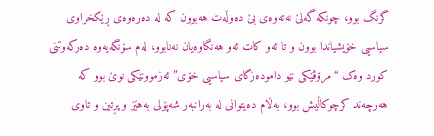گرنگ بوو، چونکە گەلێ‌ نەتەوەی بێ‌ دەوڵەت هەبوون کە لە دەرەوەی ڕێکخراوی سیاسیی خۆیشیاندا بوون و تا ئەو کات ئەو هەنگاوەیان نەنابوو، لەم سۆنگەیەوە دەرکەوتنی کورد وەک “مرۆڤێکی نێو دامودەزگای سیاسیی خۆی” ئەزموونێکی نوێ‌ بوو کە هەرچەند کرچوکاڵیش بوو، بەڵام دەیتوانی لە بەرانبەر شەپۆلی بەهێز و پڕتین و تاوی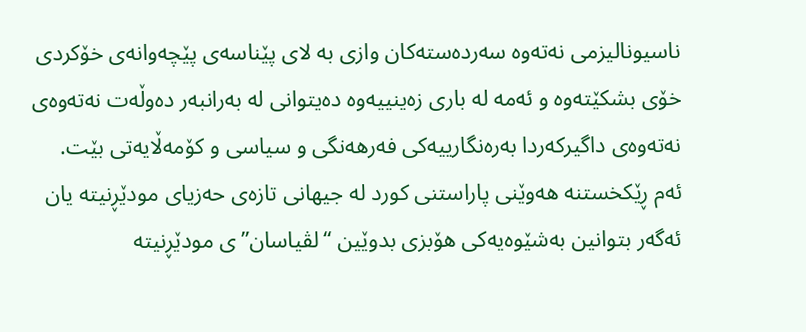ناسیونالیزمی نەتەوە سەردەستەکان وازی بە لای پێناسەی پێچەوانەی خۆکردی خۆی بشکێتەوە و ئەمە لە باری زەینییەوە دەیتوانی لە بەرانبەر دەوڵەت نەتەوەی نەتەوەی داگیرکەردا بەرەنگارییەکی فەرهەنگی و سیاسی و کۆمەڵایەتی بێت. ئەم ڕێکخستنە هەوێنی پاراستنی کورد لە جیهانی تازەی حەزیای مودێڕنیتە یان ئەگەر بتوانین بەشێوەیەکی هۆبزی بدوێین “لڤیاسان”ی مودێڕنیتە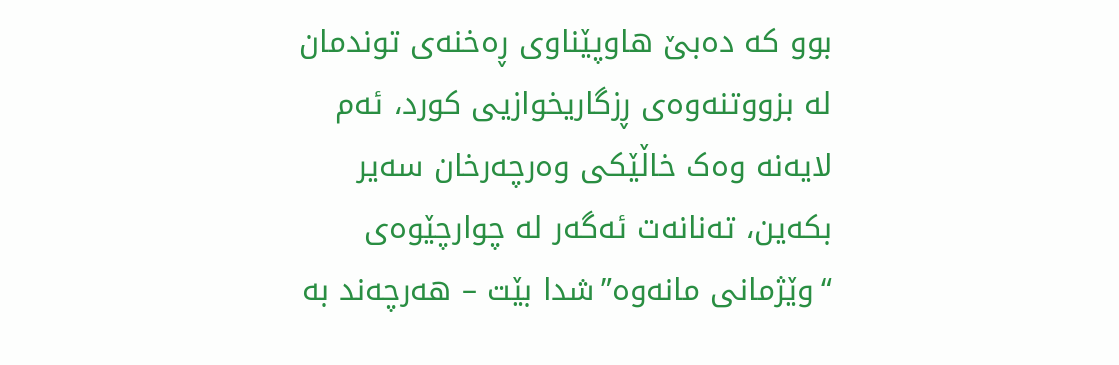بوو کە دەبێ‌ هاوپێناوی ڕەخنەی توندمان لە بزووتنەوەی ڕزگاریخوازیی کورد، ئەم لایەنە وەک خاڵێکی وەرچەرخان سەیر بکەین، تەنانەت ئەگەر لە چوارچێوەی “وێژمانی مانەوە”شدا بێت – هەرچەند بە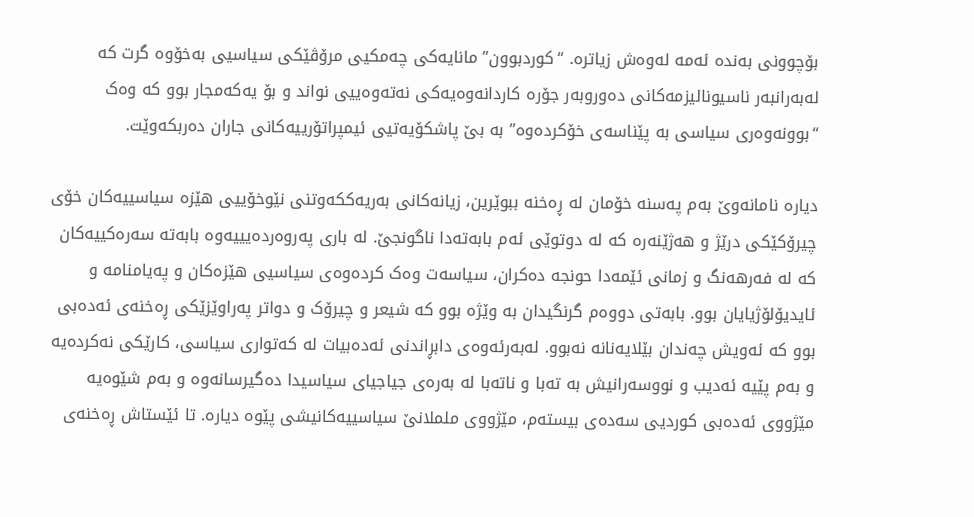بۆچوونی بەندە ئەمە لەوەش زیاترە. “کوردبوون” مانایەکی چەمکیی مرۆڤێکی سیاسیی بەخۆوە گرت کە لەبەرانبەر ناسیونالیزمەکانی دەوروبەر جۆرە کاردانەوەیەکی نەتەوەییی نواند و بۆ یەکەمجار بوو کە وەک “بوونەوەری سیاسی بە پێناسەی خۆکردەوە” بە بێ‌ پاشکۆیەتیی ئیمپراتۆرییەکانی جاران دەربکەوێت.

دیارە نامانەوێ‌ بەم پەسنە خۆمان لە ڕەخنە ببوێرین، زیانەکانی بەریەککەوتنی نێوخۆییی هێزە سیاسییەکان خۆی چیرۆکێکی درێژ و هەژێنەرە کە لە دوتوێی ئەم بابەتەدا ناگونجێ‌. لە باری پەروەردەیییەوە بابەتە سەرەکییەکان کە لە فەرهەنگ و زمانی ئێمەدا حونجە دەکران، سیاسەت وەک کردەوەی سیاسیی هێزەکان و پەیامنامە و ئایدیۆلۆژیایان بوو. بابەتی دووەم گرنگیدان بە وێژە بوو کە شیعر و چیرۆک و دواتر پەراوێزێکی ڕەخنەی ئەدەبی بوو کە ئەویش چەندان بێلایەنانە نەبوو. لەبەرئەوەی دابڕاندنی ئەدەبیات لە کەتواری سیاسی، کارێکی نەکردەیە و بەم پێیە ئەدیب و نووسەرانیش بە تەبا و ناتەبا لە بەرەی جیاجیای سیاسیدا دەگیرسانەوە و بەم شێوەیە مێژووی ئەدەبی کوردیی سەدەی بیستەم، مێژووی ململانێ‌ سیاسییەکانیشی پێوە دیارە. تا ئێستاش ڕەخنەی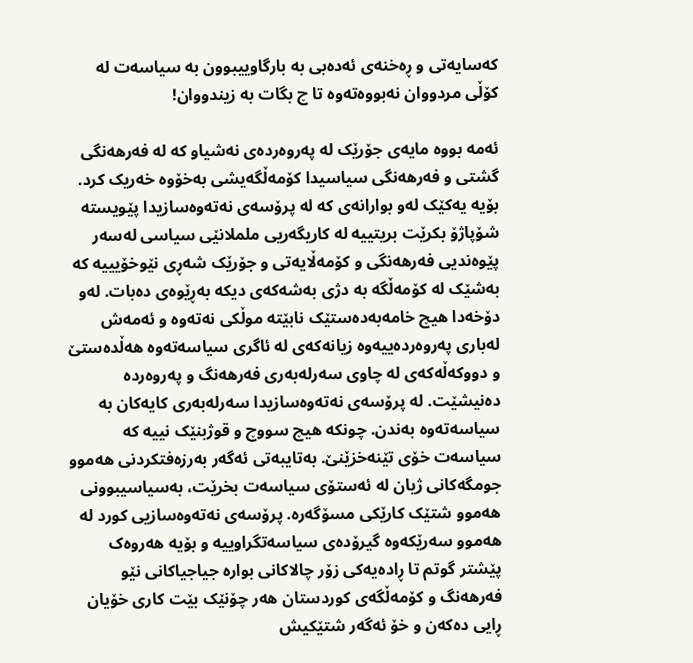کەسایەتی و ڕەخنەی ئەدەبی بە بارگاوییبوون بە سیاسەت لە کۆڵی مردووان نەبووەتەوە تا چ بگات بە زیندووان!

ئەمە بووە مایەی جۆرێک لە پەروەردەی نەشیاو کە لە فەرهەنگی گشتی و فەرهەنگی سیاسیدا کۆمەڵگەیشی بەخۆوە خەریک کرد. بۆیە یەکێک لەو بوارانەی کە لە پرۆسەی نەتەوەسازیدا پێویستە شۆپاژۆ بکرێت بریتییە لە کاریگەریی ململانێی سیاسی لەسەر پێوەندیی فەرهەنگی و کۆمەڵایەتی و جۆرێک شەڕی نێوخۆیییە کە بەشێک لە کۆمەڵگە بە دژی بەشەکەی دیکە بەڕێوەی دەبات. لەو دۆخەدا هیچ خامەبەدەستێک نابێتە موڵکی نەتەوە و ئەمەش لەباری پەروەردەییەوە زیانەکەی لە ئاگری سیاسەتەوە هەڵدەستێ‌ و دووکەڵەکەی لە چاوی سەرلەبەری فەرهەنگ و پەروەردە دەنیشێت. لە پرۆسەی نەتەوەسازیدا سەرلەبەری کایەکان بە سیاسەتەوە بەندن. چونکە هیچ سووچ و قوژبنێک نییە کە سیاسەت خۆی تێنەخزێنێ‌. بەتایبەتی ئەگەر بەرزەفتکردنی هەموو جومگەکانی ژیان لە ئەستۆی سیاسەت بخرێت، بەسیاسیبوونی هەموو شتێک کارێکی مسۆگەرە. پرۆسەی نەتەوەسازیی کورد لە هەموو سەرێکەوە گیرۆدەی سیاسەتگراوییە و بۆیە هەروەک پێشتر گوتم تا ڕادەیەکی زۆر چالاکانی بوارە جیاجیاکانی نێو فەرهەنگ و کۆمەڵگەی کوردستان هەر چۆنێک بێت کاری خۆیان ڕایی دەکەن و خۆ ئەگەر شتێکیش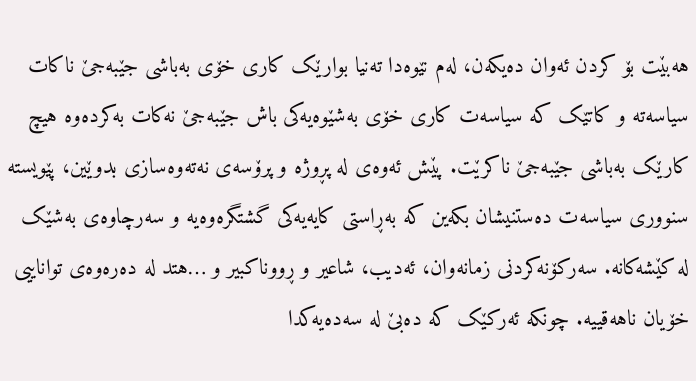هەبێت بۆ کردن ئەوان دەیکەن، لەم نێوەدا تەنیا بوارێک کاری خۆی بەباشی جێبەجێ‌ ناکات سیاسەتە و کاتێک کە سیاسەت کاری خۆی بەشێوەیەکی باش جێبەجێ‌ نەکات بەکردەوە هیچ کارێک بەباشی جێبەجێ‌ ناکرێت. پێش ئەوەی لە پڕ‌وژە و پرۆسەی نەتەوەسازی بدوێین، پێویستە سنووری سیاسەت دەستنیشان بکەین کە بەڕاستی کایەیەکی گشتگرەوەیە و سەرچاوەی بەشێک لە کێشەکانە. سەرکۆنەکردنی زمانەوان، ئەدیب، شاعیر و ڕووناکبیر و …هتد لە دەرەوەی تواناییی خۆیان ناهەقییە. چونکە ئەرکێک کە دەبێ‌ لە سەدەیەکدا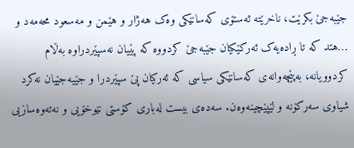جێبەجێ‌ بکرێت، ناخرێتە ئەستۆی کەسانێکی وەک هەژار و هێمن و مەسعود محەمەد و …هتد کە تا ڕادەیەک ئەرکێکیان جێبەجێ‌ کردووە کە پێیان نەسپێردراوە بەڵام کردوویانە، بەپێچەوانەی کەسانێکی سیاسی کە ئەرکیان پێ سپێردرا و جێیەجێیان نەکرد شیاوی سەرکۆنە و لێپێچینەوەن. سەدەی بیست لەباری کۆستی نێوخۆیی و نەتەوەسازیی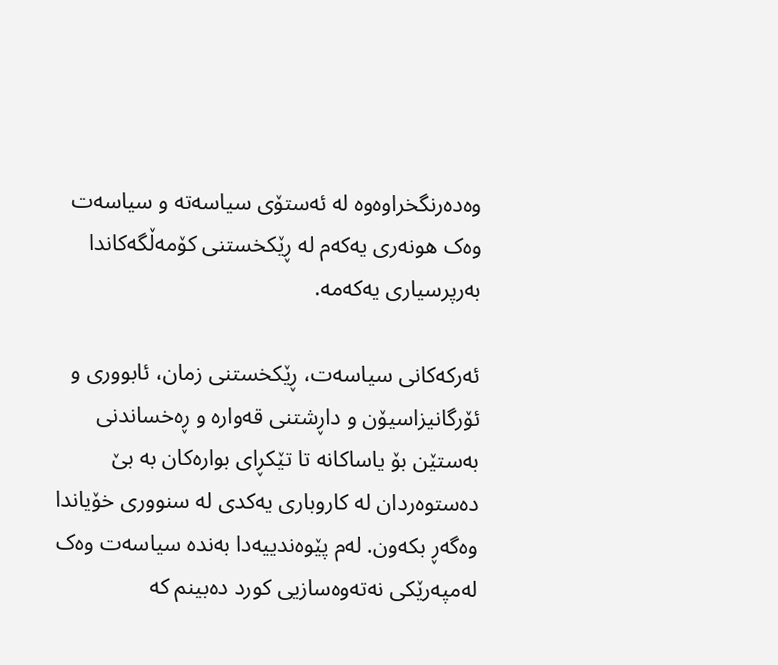وەدەرنگخراوەوە لە ئەستۆی سیاسەتە و سیاسەت وەک هونەری یەکەم لە ڕێکخستنی کۆمەڵگەکاندا بەرپرسیاری یەکەمە.

ئەرکەکانی سیاسەت، ڕێکخستنی زمان، ئابووری و ئۆرگانیزاسیۆن و داڕشتنی قەوارە و ڕەخساندنی بەستێن بۆ یاساکانە تا تێکڕای بوارەکان بە بێ‌ دەستوەردان لە کاروباری یەکدی لە سنووری خۆیاندا وەگەڕ بکەون. لەم پێوەندییەدا بەندە سیاسەت وەک لەمپەرێکی نەتەوەسازیی کورد دەبینم کە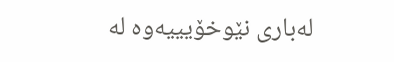لەباری نێوخۆیییەوە لە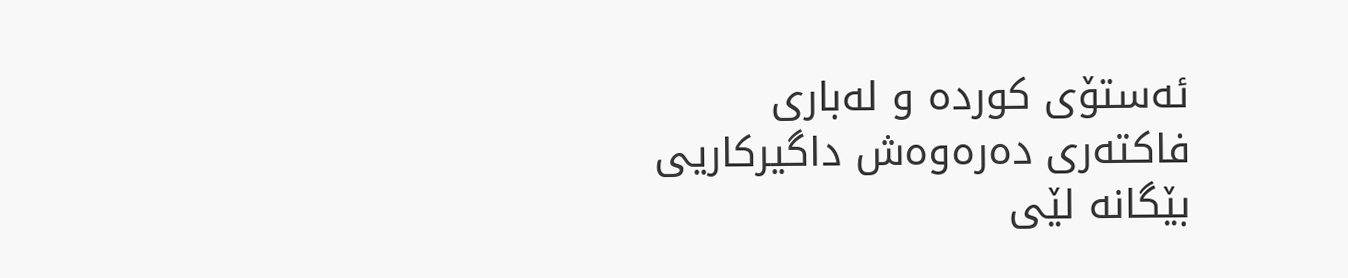ئەستۆی کوردە و لەباری فاکتەری دەرەوەش داگیرکاریی بێگانە لێی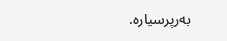بەرپرسیارە.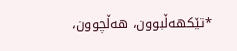*تێکهەڵبوون، هەڵچوون،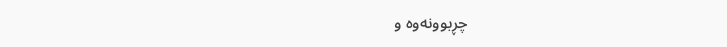چڕبوونەوە و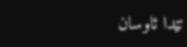تێدا ئاوسان